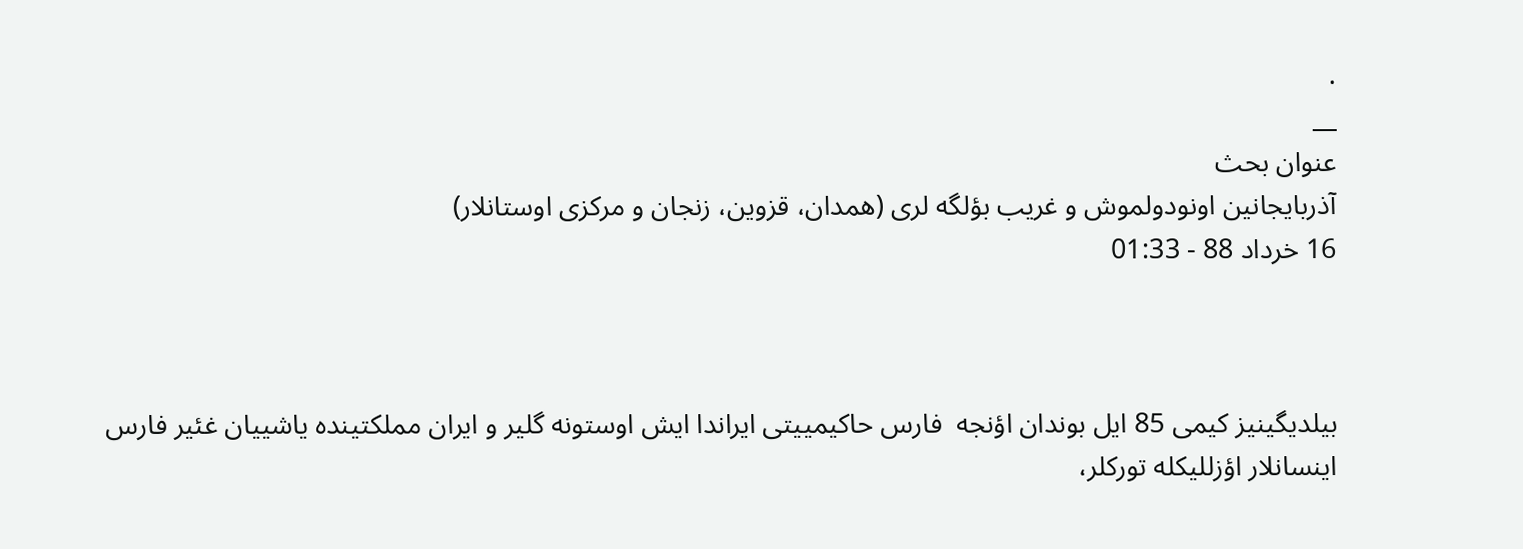.
__
عنوان بحث
آذربایجانین اونودولموش و غریب بؤلگه لری (همدان، قزوین، زنجان و مركزی اوستانلار)
16 خرداد 88 - 01:33



بیلدیگینیز کیمی 85 ایل بوندان اؤنجه  فارس حاکیمییتی ایراندا ایش اوستونه گلیر و ایران مملکتینده یاشییان غئیر فارس اینسانلار اؤزللیکله تورکلر،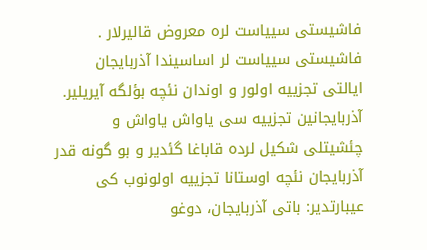فاشیستی سییاست لره معروض قالیرلار . فاشیستی سییاست لر اساسیندا آذربایجان ایالتی تجزییه اولور و اوندان نئچه بؤلگه آیریلیر. آذربایجانین تجزییه سی یاواش یاواش و چئشیتلی شکیل لرده قاباغا گئدیر و بو گونه قدر آذربایجان نئچه اوستانا تجزییه اولونوب کی عیبارتدیر: باتی آذربایجان، دوغو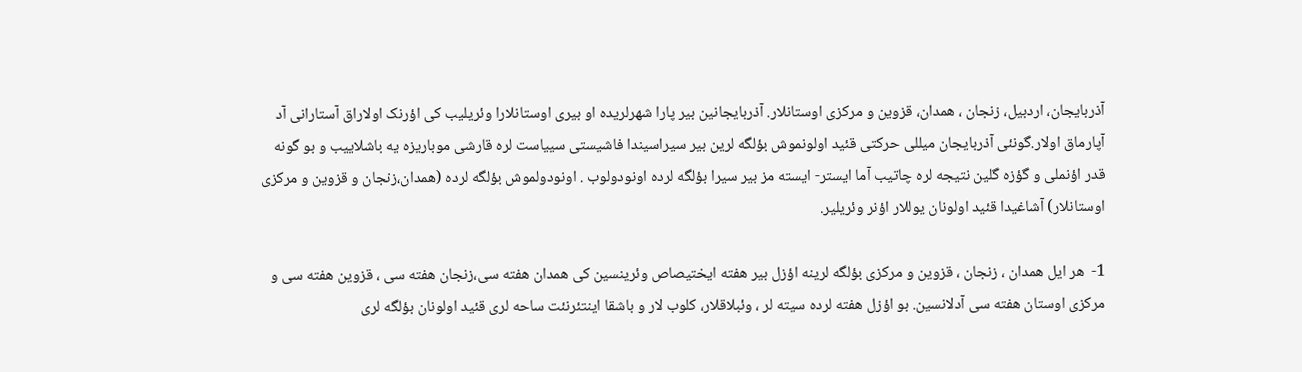آذربایجان، اردبیل، زنجان ، همدان، قزوین و مرکزی اوستانلار. آذربایجانین بیر پارا شهرلریده او بیری اوستانلارا وئریلیب کی اؤرنک اولاراق آستارانی آد آپارماق اولار.گونئی آذربایجان میللی حرکتی قئید اولونموش بؤلگه لرین بیر سیراسیندا فاشیستی سییاست لره قارشی موباریزه یه باشلاییب و بو گونه قدر اؤنملی و گؤزه گلین نتیجه لره چاتیب آما ایستر- ایسته مز بیر سیرا بؤلگه لرده اونودولوب . اونودولموش بؤلگه لرده (همدان،زنجان و قزوین و مركزی اوستانلار) آشاغیدا قئید اولونان یوللار اؤنر وئریلیر.

1-  هر ایل همدان ، زنجان ، قزوین و مركزی بؤلگه لرینه اؤزل بیر هفته ایختیصاص وئرینسین کی همدان هفته سی،زنجان هفته سی ، قزوین هفته سی و مركزی اوستان هفته سی آدلانسین. بو اؤزل هفته لرده سیته لر ، وئبلاقلار، كلوب لار و باشقا اینتئرنئت ساحه لری قئید اولونان بؤلگه لری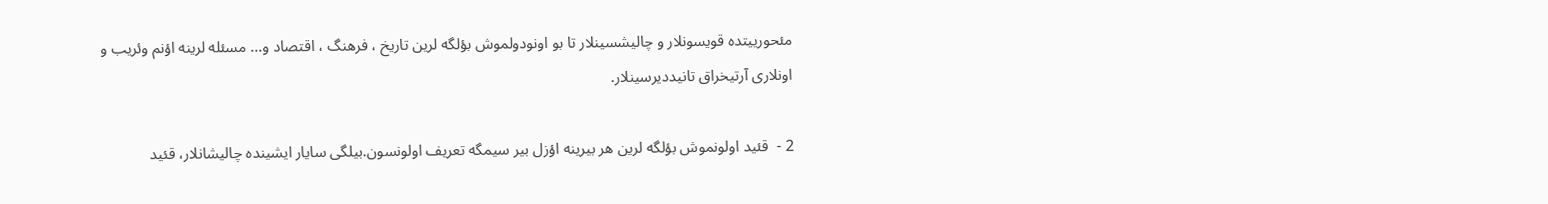مئحورییتده قویسونلار و چالیشسینلار تا بو اونودولموش بؤلگه لرین تاریخ ، فرهنگ ، اقتصاد و... مسئله لرینه اؤنم وئریب و اونلاری آرتیخراق تانیددیرسینلار.

2 -  قئید اولونموش بؤلگه لرین هر بیرینه اؤزل بیر سیمگه تعریف اولونسون.بیلگی سایار ایشینده چالیشانلار، قئید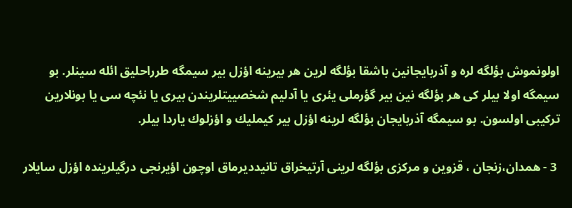اولونموش بؤلگه لره و آذربایجانین باشقا بؤلگه لرین هر بیرینه اؤزل بیر سیمگه طرراحلیق ائله سینلر. بو سیمگه اولا بیلر كی هر بؤلگه نین بیر گؤرملی یئری یا آدلیم شخصییتلریندن بیری یا نئچه سی یا بونلارین تركیبی اولسون. بو سیمگه آذربایجان بؤلگه لرینه اؤزل بیر كیملیك و اؤزلوك یاردا بیلر.

 3 - همدان،زنجان ، قزوین و مركزی بؤلگه لرینی آرتیخراق تانیددیرماق اوچون اؤیرنجی درگیلرینده اؤزل سایلار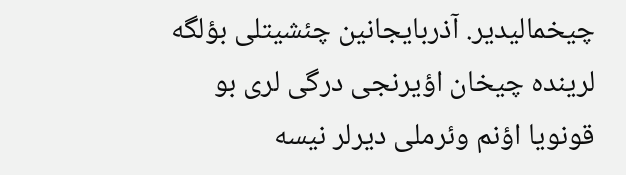چیخمالیدیر. آذربایجانین چئشیتلی بؤلگه لرینده چیخان اؤیرنجی درگی لری بو قونویا اؤنم وئرملی دیرلر نیسه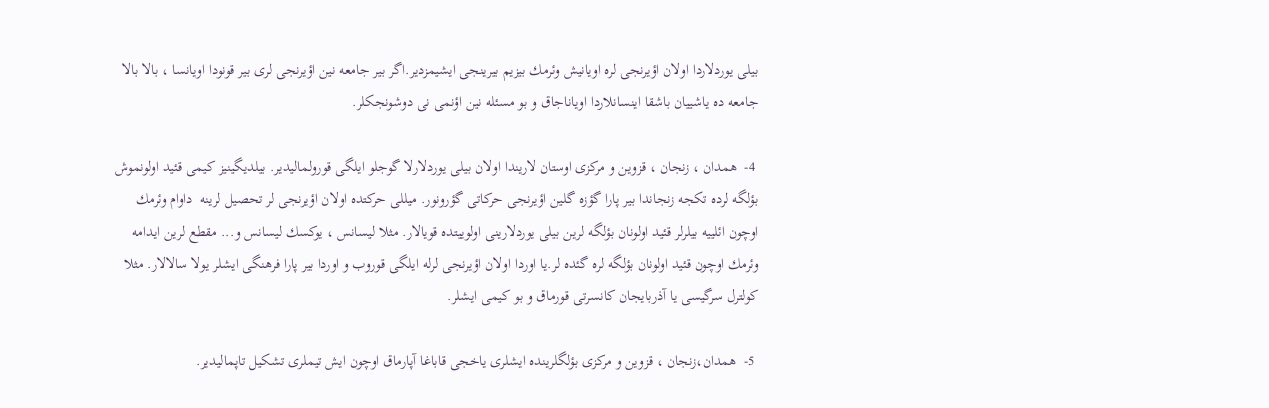بیلی یوردلاردا اولان اؤیرنجی لره اویانیش وئرمك بیزیم بیرینجی ایشیمزدیر.اگر بیر جامعه نین اؤیرنجی لری بیر قونودا اویانسا ، بالا بالا جامعه ده یاشییان باشقا اینسانلاردا اویاناجاق و بو مسئله نین اؤنمی نی دوشونجكلر.

 4-  همدان ، زنجان ، قزوین و مركزی اوستان لاریندا اولان بیلی یوردلارلا گوجلو ایلگی قورولمالیدیر. بیلدیگینیز كیمی قئید اولونموش بؤلگه لرده تكجه زنجاندا بیر پارا گؤزه گلین اؤیرنجی حركاتی گؤرونور. میللی حركتده اولان اؤیرنجی لر تحصیل لرینه  داوام وئرمك اوچون ائلییه بیلرلر قئید اولونان بؤلگه لرین بیلی یوردلارینی اولوییتده قویالار. مثلا لیسانس ، یوكسك لیسانس و... مقطع لرین ایدامه وئرمك اوچون قئید اولونان بؤلگه لره گئده لر.یا اوردا اولان اؤیرنجی لرله ایلگی قوروب و اوردا بیر پارا فرهنگی ایشلر یولا سالالار. مثلا كولترل سرگیسی یا آذربایجان كانسرتی قورماق و بو كیمی ایشلر.

 5-  همدان،زنجان ، قزوین و مركزی بؤلگلرینده ایشلری یاخجی قاباغا آپارماق اوچون ایش تیملری تشکیل تاپمالیدیر.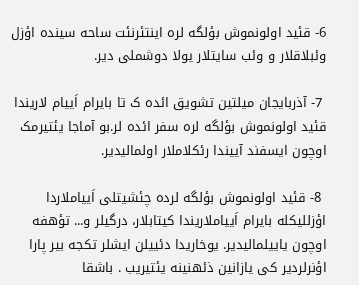6- قئید اولونموش بؤلگه لره اینتئرنئت ساحه سینده اؤزل وئبلاقلار و وئب سایتلار یولا دوشملی دیر.

 7- آذربایجان میلتین تشویق ائده ک تا بایرام اَییام لاریندا قئید اولونموش بؤلگه لره سفر ائده لر.بو آماجا یئتیرمک اوچون ایسفند آییندا رئکلاملار اولمالیدیر.

 8- قئید اولونموش بؤلگه لرده چئشیتلی اَییاملاردا اؤزللیکله بایرام اَییاملاریندا کیتابلار، درگیلر و... تؤهفه اوچون یاییلمالیدیر. یوخاریدا دئییلن ایشلر تكجه بیر پارا اؤنرلردیر كی یازانین ذئهنینه یئتیریب . باشقا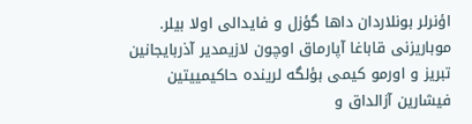اؤنرلر بونلاردان داها گؤزل و فایدالی اولا بیلر. موباریزنی قاباغا آپارماق اوچون لازیمدیر آذربایجانین تبریز و اورمو كیمی بؤلگه لرینده حاكیمییتین فیشارین آزالداق و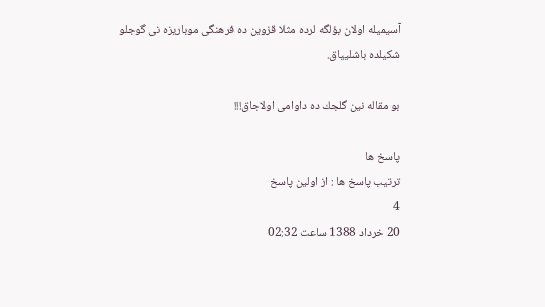آسیمیله اولان بؤلگه لرده مثلا قزوین ده فرهنگی موباریزه نی گوجلو شكیلده باشلییاق.

بو مقاله نین گلجك ده داوامی اولاجاق!!!

پاسخ ها
ترتیب پاسخ ها : از اولین پاسخ
4
20 خرداد 1388 ساعت 02:32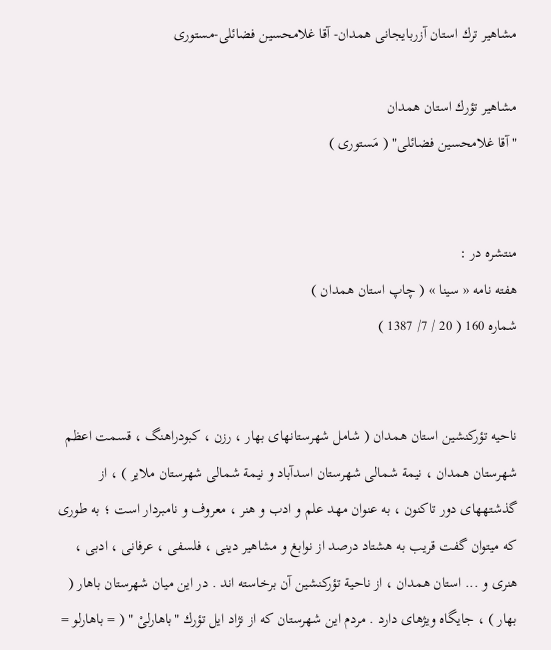مشاهیر ترك استان آزربایجانی همدان- آقا غلامحسین فضائلی-مستوری

مشاهیر تؤرك استان همدان
" آقا غلامحسین فضائلی" ( مَستوری )


منتشره در :
هفته نامه « سینا » ( چاپ استان همدان )
شماره 160 ( 20 / 7/ 1387 )


ناحیه تؤركنشین استان همدان ( شامل شهرستانهای بهار ، رزن ، كبودراهنگ ، قسمت اعظم شهرستان همدان ، نیمة شمالی شهرستان اسدآباد و نیمة شمالی شهرستان ملایر ) ، از گذشتههای دور تاكنون ، به عنوان مهد علم و ادب و هنر ، معروف و نامبردار است ؛ به طوری كه میتوان گفت قریب به هشتاد درصد از نوابغ و مشاهیر دینی ، فلسفی ، عرفانی ، ادبی ، هنری و ... استان همدان ، از ناحیة تؤركنشین آن برخاسته اند . در این میان شهرستان باهار ( بهار ) ، جایگاه ویژهای دارد . مردم این شهرستان كه از نژاد ایل تؤرك "باهارلیْ " ( = باهارلو =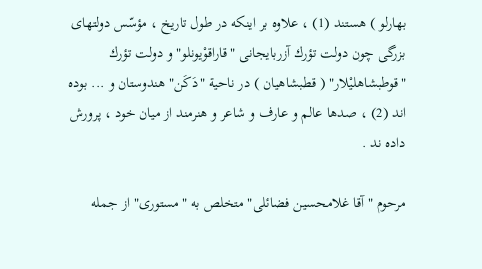بهارلو ) هستند (1) ، علاوه بر اینكه در طول تاریخ ، مؤسّس دولتهای بزرگی چون دولت تؤرك آزربایجانی "قاراقوْیونلو" و دولت تؤرك "قوطبشاهلیْلار" ( قطبشاهیان ) در ناحیة "دَكَن" هندوستان و ... بوده اند (2) ، صدها عالم و عارف و شاعر و هنرمند از میان خود ، پرورش داده ند .

مرحوم " آقا غلامحسین فضائلی" متخلص به "مستوری" از جمله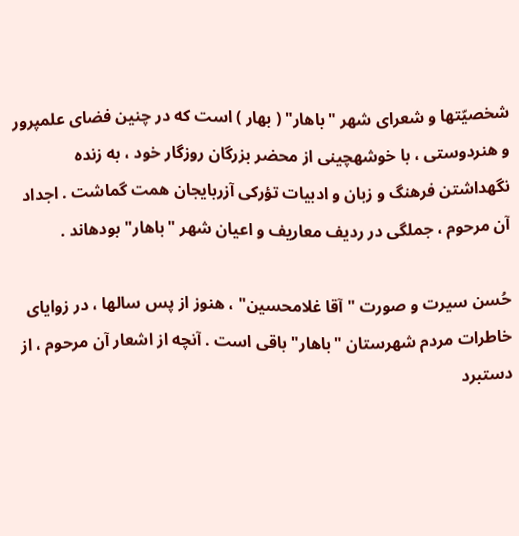شخصیّتها و شعرای شهر "باهار" ( بهار ) است كه در چنین فضای علمپرور و هنردوستی ، با خوشهچینی از محضر بزرگان روزگار خود ، به زنده نگهداشتن فرهنگ و زبان و ادبیات تؤركی آزربایجان همت گماشت . اجداد آن مرحوم ، جملگی در ردیف معاریف و اعیان شهر "باهار" بودهاند .

حُسن سیرت و صورت " آقا غلامحسین" ، هنوز از پس سالها ، در زوایای خاطرات مردم شهرستان "باهار" باقی است . آنچه از اشعار آن مرحوم ، از دستبرد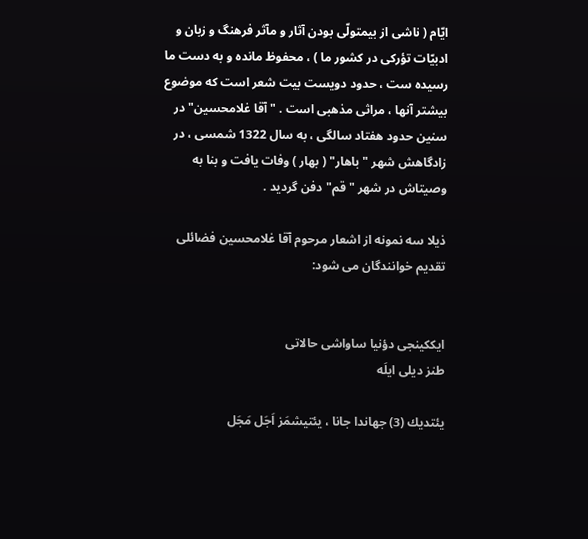ایّام ( ناشی از بیمتولّی بودن آثار و مآثر فرهنگ و زبان و ادبیّات تؤركی در كشور ما ) ، محفوظ مانده و به دست ما رسیده ست ، حدود دویست بیت شعر است كه موضوع بیشتر آنها ، مراثی مذهبی است . "آقا غلامحسین" در سنین حدود هفتاد سالگی ، به سال 1322 شمسی ، در زادگاهش شهر "باهار" ( بهار ) وفات یافت و بنا به وصیتاش در شهر "قم" دفن گردید .

ذیلا سه نمونه از اشعار مرحوم آقا غلامحسین فضائلی تقدیم خوانندگان می شود:


ایككینجی دؤنیا ساواشی حالاتی
طنز دیلی ایلَه

یئتدیك (3) جهاندا جانا ، یئتیشمَز اَجَل مَجَل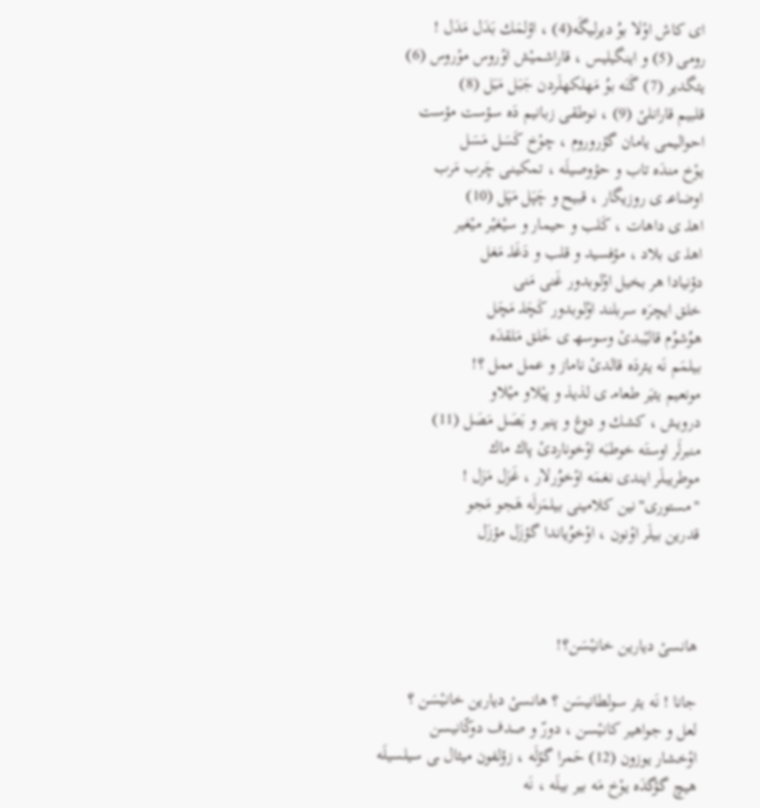ای كاش اوْلا بوُ دیرلیگَه(4) ، اؤلمَك بَدَل مَدَل !
رومی (5) و اینگیلیس ، قاراشمیْش اوْروس موْروس (6)
یئگدیر (7) گَنَه بوُ مَهلكهلَردن جَبَل مَبَل (8)
قلبیم قارانلیْ (9) ، نوطقـی زبانیم دَه سؤست مؤست
احوالیمی یامان گؤروروم ، چوْخ كَسَل مَسَل
یوْخ مندَه تاب و حؤوصیلَه ، تمكینـی چَرب مَرب
اوضاعـ ی روزیگار ، قبیح و چَپَل مَپَل (10)
اهلـ ی داهات ، كَلب و حیمار و سیْغیْر میْغیر
اهلـ ی بلاد ، مؤفسید و قلب و دَغَلـ مَغل
دؤنیادا هر بخیل اوْلوبدور غَنی مَنی
خلق ایچرَه سربلند اوْلوبدور كَچَلـ مَچَل
هوُشوُم قالیْبدیْ وسوسهـ ی خَلق مَلقدَه
بیلمَم نَه یئردَه قالدیْ ناماز و عمل ممل ؟!
مونعیم یئیَر طعامـ ی لذیذ و پیْلاو میْلاو
درویش ، كشك و دوغ و پنیر و بَصَل مَصَل (11)
منبرلَر اوستَه خوطبَه اوْخوناردیْ پاك ماك
موطریبلَر ایندی نغمَه اوْخوُرلار ، غَزَل مَزَل !
"مستوری"نین كلامینی بیلمَزلَه هَجو مَجو
قدرین بیلَر اوْنون ، اوْخوُیاندا گؤزَل مؤزَل



هانسیْ دیارین خانیْسَن؟!

جانا ! نَه یئر سولطانیسَن ؟ هانسیْ دیارین خانیْسَن ؟
لعل و جواهیر كانیْسن ، دورّ و صدف دوكّانیسن
اوْخشار یوزون (12) حَمرا گؤلَه ، زؤلفون میثال ـی سیلسیلَه
هیچ گؤگدَه یوْخ مَه بیر بیلَه ، نَه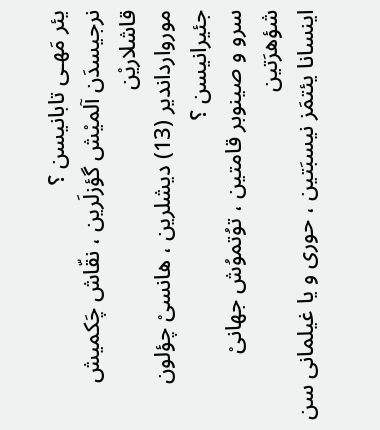یئر مَهـی تابانیسن ؟
نرجیسدَن آلمیْش گؤزلَرین ، نقّاش چَكمیش قاشلاریْن
موروارداندیر (13) دیشلرین ، هانسیْ چؤلون جئیرانیسن ؟
سرو و صینوبر قامتین ، توُتموُش جهانیْ شؤهرَتین
اینسانا یئتمَز نیسبَتین ، حوری و یا غیلمانی سن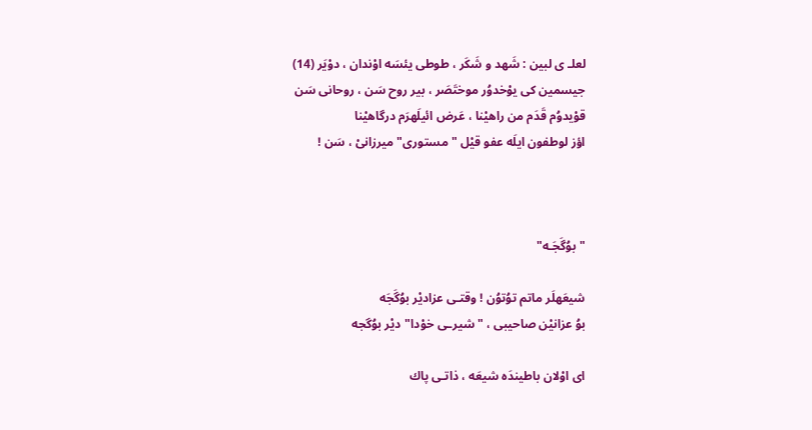لعلـ ی لبین : شَهد و شَكَر ، طوطی یئسَه اوْندان ، دوْیَر (14)
جیسمین كی یوْخدوُر موختَصَر ، بیر روح سَن ، روحانی سَن
قوْیدوُم قَدَم من راهیْنا ، عَرض ائیلَهرَم درگاهیْنا
اؤز لوطفون ایلَه عفو قیْل "مستوری" میرزانیْ ، سَن !



" بوُگَجَـه"

شیعَهلَر ماتم توُتوُن ! وقتـی عزادیْر بوُگَجَه
بوُ عزانیْن صاحیبی ، "شیرـی خوْدا"دیْر بوُگجه

ای اوْلان باطیندَه شیعَه ، ذاتـی پاك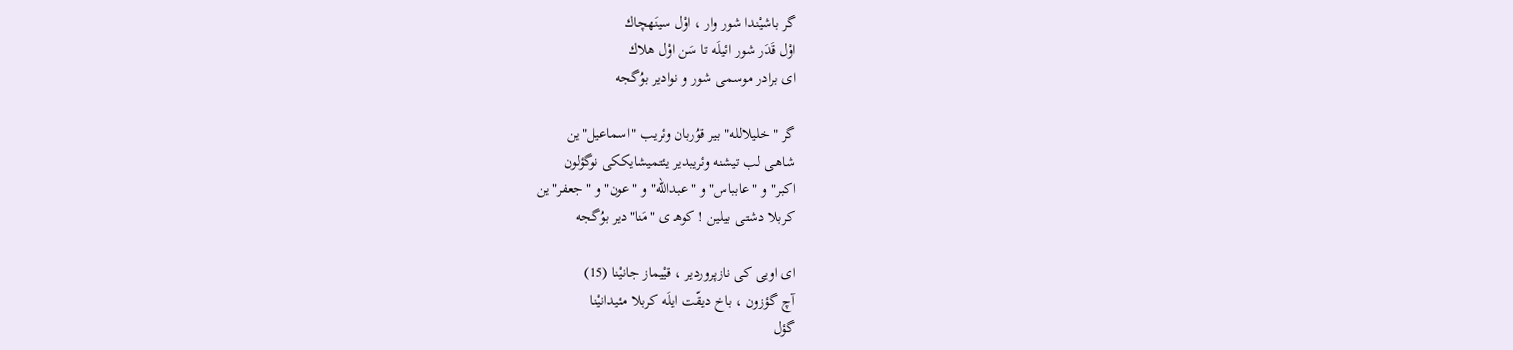گر باشیْندا شور وار ، اوْل سینَهچاك
اوْل قَدَر شور ائیلَه تا سَن اوْل هلاك
ای برادر موسمـی شور و نوادیر بوُگجه

گر "خلیلالله" بیر قوُربان وئریب "اسماعیل"ین
شاهـی لب تیشنه وئریبدیر یئتمیشایككی نوگؤلون
اكبر" و "عابباس" و "عبدالله" و "عون" و "جعفر"ین
كربلا دشتـی بیلین ! كوهـ ی "مَنا"دیر بوُگجه

ای اویی كی نازپروردیر ، قیْیماز جانیْنا (15)
آچ گؤزون ، باخ دیقّت ایلَه كربلا مئیدانیْنا
گؤل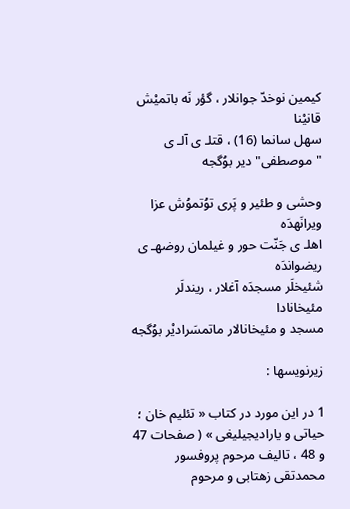كیمین نوخدّ جوانلار ، گؤر نَه باتمیْش قانیْنا
سهل سانما (16) ، قتلـ ی آلـ ی "موصطفی"دیر بوُگجه

وحشی و طئیر و پَری توُتموُش عزا ویرانَهدَه
اهلـ ی جَنّت حور و غیلمان روضهـ ی ریضواندَه
شئیخلَر مسجدَه آغلار ، ریندلَر مئیخانادا
مسجد و مئیخانالار ماتمسَرادیْر بوُگجه

زیرنویسها :

1 در این مورد در كتاب « تئلیم خان ؛ حیاتی و یارادیجیلیغی » ( صفحات 47 و 48 ، تالیف مرحوم پروفسور محمدتقی زهتابی و مرحوم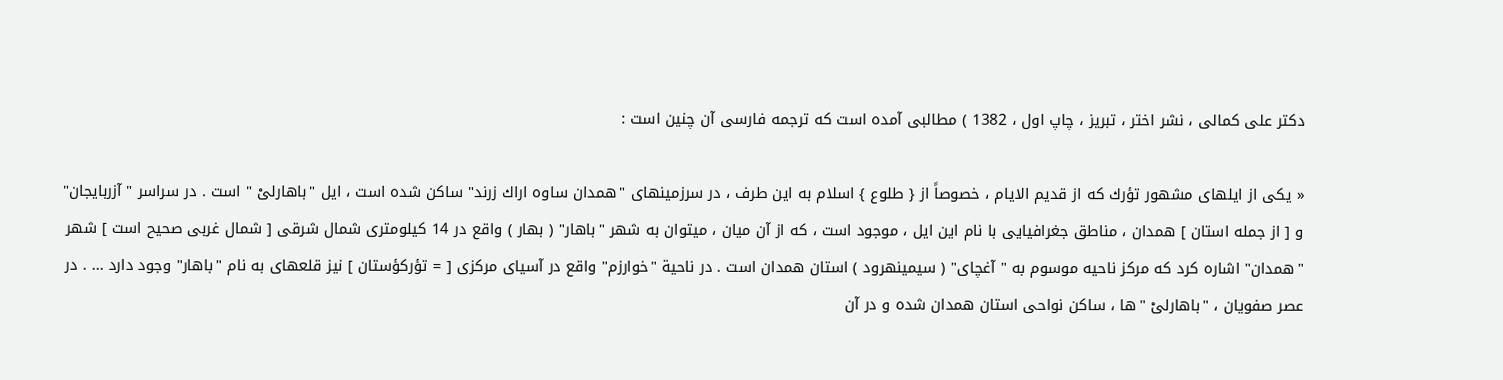دكتر علی كمالی ، نشر اختر ، تبریز ، چاپ اول ، 1382 ) مطالبی آمده است كه ترجمه فارسی آن چنین است :

« یكی از ایلهای مشهور تؤرك كه از قدیم الایام ، خصوصاً از { طلوع } اسلام به این طرف ، در سرزمینهای "همدان ساوه اراك زرند" ساكن شده است ، ایل "باهارلیْ " است . در سراسر " آزربایجان" و [ از جمله استان ] همدان ، مناطق جغرافیایی با نام این ایل ، موجود است ، كه از آن میان ، میتوان به شهر "باهار" ( بهار ) واقع در 14 كیلومتری شمال شرقی [ شمال غربی صحیح است ] شهر "همدان" اشاره كرد كه مركز ناحیه موسوم به " آغچای" ( سیمینهرود ) استان همدان است . در ناحیة "خوارزم" واقع در آسیای مركزی [ = تؤركؤستان ] نیز قلعهای به نام "باهار" وجود دارد ... . در عصر صفویان ، "باهارلیْ "ها ، ساكن نواحی استان همدان شده و در آن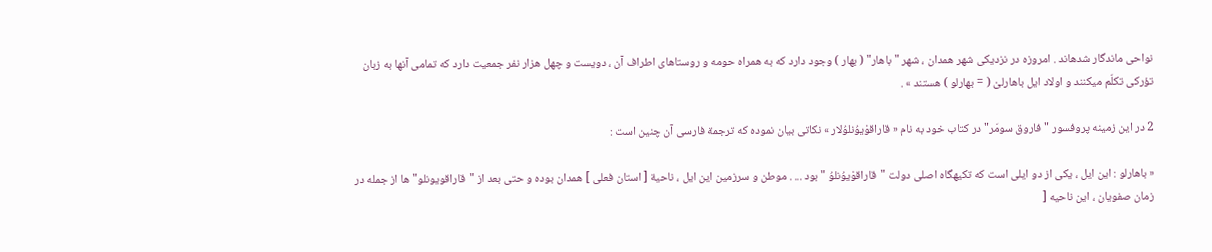نواحی ماندگار شدهاند . امروزه در نزدیكی شهر همدان ، شهر "باهار" ( بهار ) وجود دارد كه به همراه حومه و روستاهای اطراف آن ، دویست و چهل هزار نفر جمعیت دارد كه تمامی آنها به زبان تؤركی تكلّم میكنند و اولاد ایل باهارلیْ ( = بهارلو ) هستند » .

2 در این زمینه پروفسور "فاروق سومَر" در كتاب خود به نام « قاراقوْیوُنلوُلار » نكاتی بیان نموده كه ترجمة فارسی آن چنین است :

« باهارلو : این ایل ، یكی از دو ایلی است كه تكیهگاه اصلی دولت "قاراقوْیوُنلوُ " بود ... . موطن و سرزمین این ایل ، ناحیة [ استان فعلی ] همدان بوده و حتی بعد از "قاراقویونلو"ها از جمله در زمان صفویان ، این ناحیه [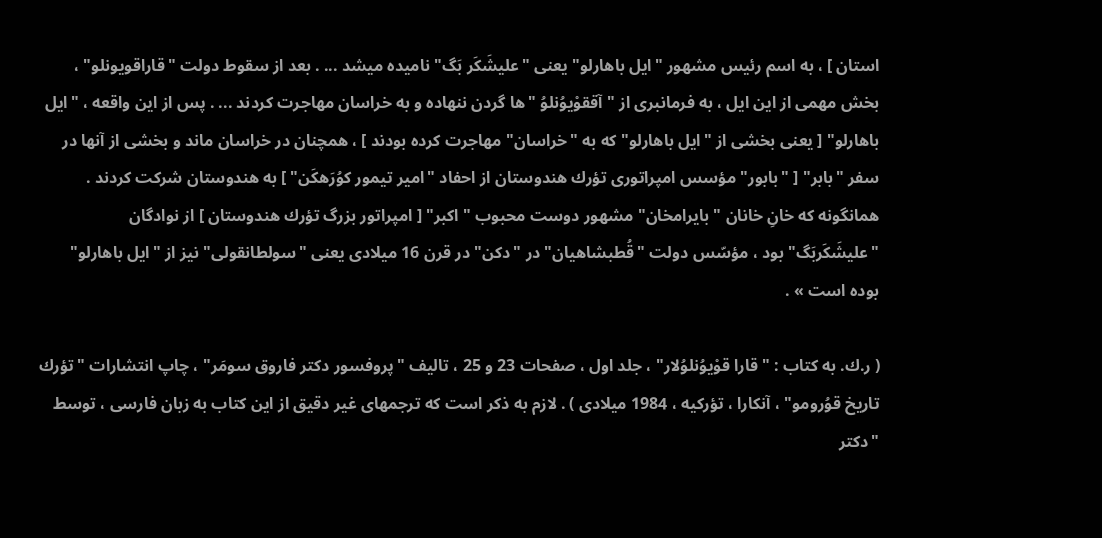استان ] ، به اسم رئیس مشهور "ایل باهارلو" یعنی "علیشَكَر بَگ" نامیده میشد ... . بعد از سقوط دولت "قاراقویونلو" ، بخش مهمی از این ایل ، به فرمانبری از " آققوْیوُنلوُ "ها گردن ننهاده و به خراسان مهاجرت كردند ... . پس از این واقعه ، "ایل باهارلو" [ یعنی بخشی از "ایل باهارلو" كه به "خراسان" مهاجرت كرده بودند ] ، همچنان در خراسان ماند و بخشی از آنها در سفر "بابر" [ "بابور" مؤسس امپراتوری تؤرك هندوستان از احفاد "امیر تیمور كوُرَهكَن" ] به هندوستان شركت كردند . همانگونه كه خانِ خانان "بایرامخان" مشهور دوست محبوب " اكبر" [ امپراتور بزرگ تؤرك هندوستان ] از نوادگان "علیشَكَربَگ" بود ، مؤسّس دولت "قُطبشاهیان" در "دكن" در قرن 16 میلادی یعنی "سولطانقولی" نیز از "ایل باهارلو" بوده است » .

( ر.ك. به كتاب : "قارا قوْیوُنلوُلار" ، جلد اول ، صفحات 23 و 25 ، تالیف "پروفسور دكتر فاروق سومَر" ، چاپ انتشارات "تؤرك تاریخ قوُرومو" ، آنكارا ، تؤركیه ، 1984 میلادی ) . لازم به ذكر است كه ترجمهای غیر دقیق از این كتاب به زبان فارسی ، توسط "دكتر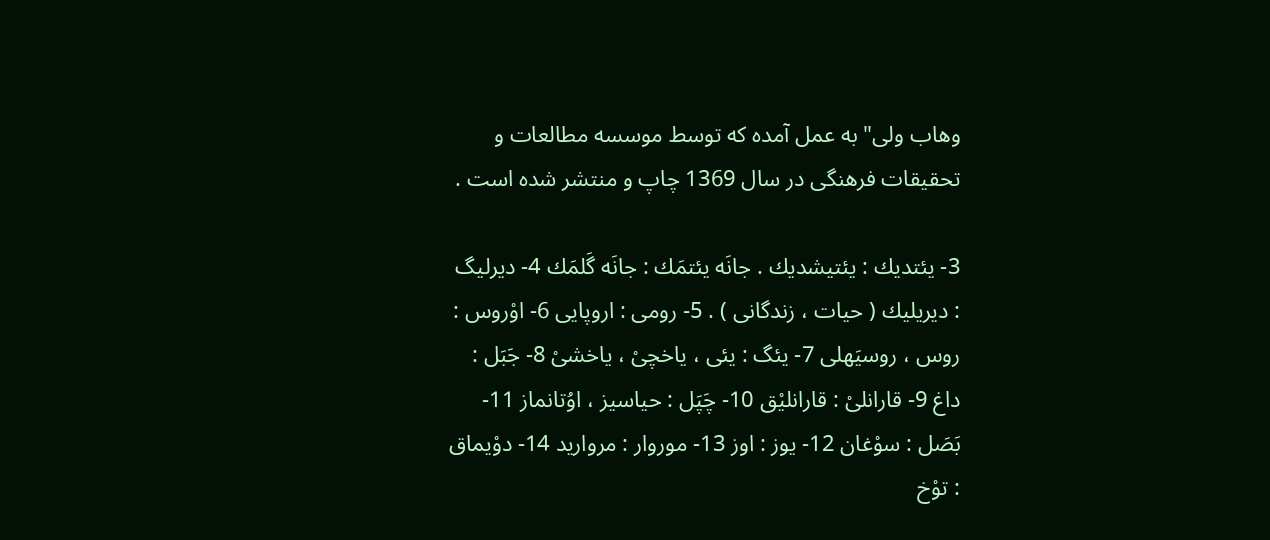وهاب ولی" به عمل آمده كه توسط موسسه مطالعات و تحقیقات فرهنگی در سال 1369 چاپ و منتشر شده است .

3- یئتدیك : یئتیشدیك . جانَه یئتمَك : جانَه گَلمَك 4- دیرلیگ : دیریلیك ( حیات ، زندگانی ) . 5- رومی : اروپایی 6- اوْروس : روس ، روسیَهلی 7- یئگ : یئی ، یاخچیْ ، یاخشیْ 8- جَبَل : داغ 9- قارانلیْ : قارانلیْق 10- چَپَل : حیاسیز ، اوُتانماز 11- بَصَل : سوْغان 12- یوز : اوز 13- موروار : مروارید 14- دوْیماق : توْخ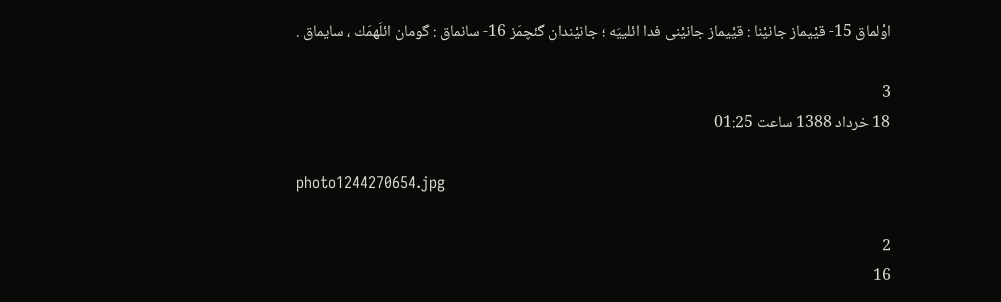اوْلماق 15- قیْیماز جانیْنا : قیْیماز جانیْنی فدا ائلییَه ؛ جانیْندان گئچمَز 16- سانماق : گومان ائلَهمَك ، سایماق .

3
18 خرداد 1388 ساعت 01:25

photo1244270654.jpg

2
16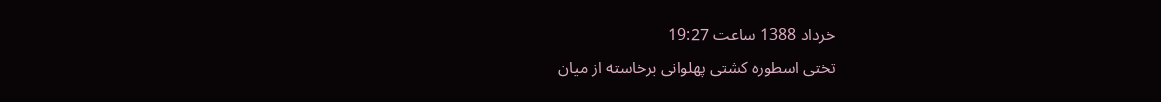خرداد 1388 ساعت 19:27
تختی اسطوره کشتی پهلوانی برخاسته از میان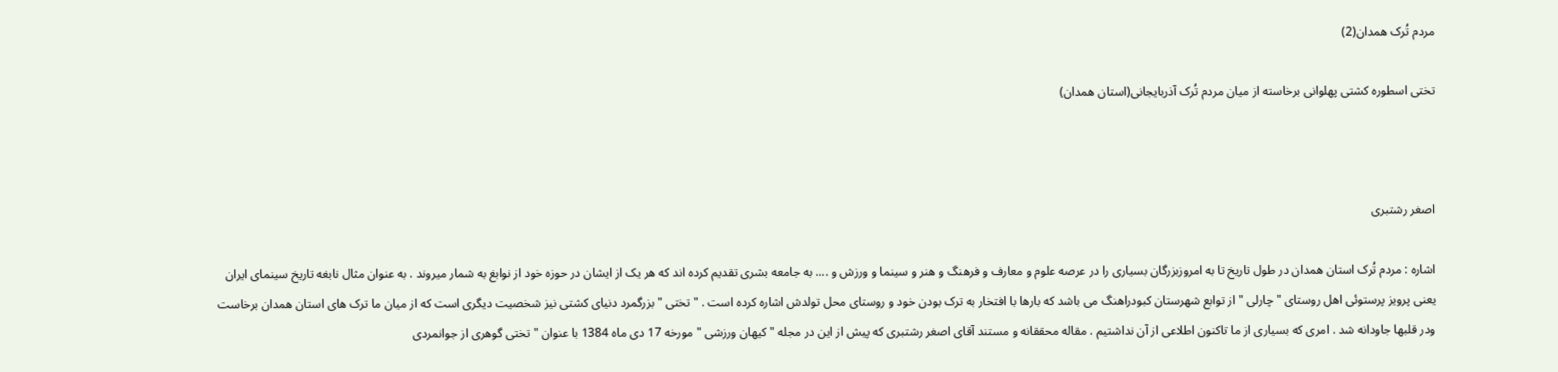مردم تُرک همدان(2)

تختی اسطوره کشتی پهلوانی برخاسته از میان مردم تُرک آذربایجانی(استان همدان)



اصغر رشتبری

اشاره : مردم تُرک استان همدان در طول تاریخ تا به امروزبزرگان بسیاری را در عرصه علوم و معارف و فرهنگ و هنر و سینما و ورزش و .... به جامعه بشری تقدیم کرده اند که هر یک از ایشان در حوزه خود از نوابغ به شمار میروند . به عنوان مثال نابغه تاریخ سینمای ایران یعنی پرویز پرستوئی اهل روستای " چارلی " از توابع شهرستان کبودراهنگ می باشد که بارها با افتخار به ترک بودن خود و روستای محل تولدش اشاره کرده است . " تختی " بزرگمرد دنیای کشتی نیز شخصیت دیگری است که از میان ما ترک های استان همدان برخاست ودر قلبها جاودانه شد . امری که بسیاری از ما تاکنون اطلاعی از آن نداشتیم . مقاله محققانه و مستند آقای اصغر رشتبری که پیش از این در مجله " کیهان ورزشی " مورخه 17 دی ماه 1384 با عنوان " تختی گوهری از جوانمردی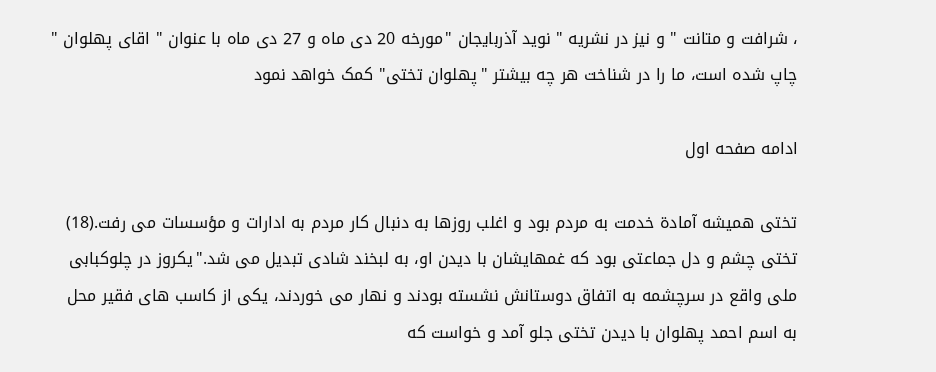، شرافت و متانت " و نیز در نشریه " نوید آذربایجان "مورخه 20 دی ماه و 27 دی ماه با عنوان " اقای پهلوان " چاپ شده است، ما را در شناخت هر چه بیشتر "پهلوان تختی" کمک خواهد نمود

ادامه صفحه اول

تختی همیشه آمادة خدمت به مردم بود و اغلب روزها به دنبال کار مردم به ادارات و مؤسسات می رفت.(18) تختی چشم و دل جماعتی بود که غمهایشان با دیدن او، به لبخند شادی تبدیل می شد."یکروز در چلوکبابی ملی واقع در سرچشمه به اتفاق دوستانش نشسته بودند و نهار می خوردند، یکی از کاسب های فقیر محل به اسم احمد پهلوان با دیدن تختی جلو آمد و خواست که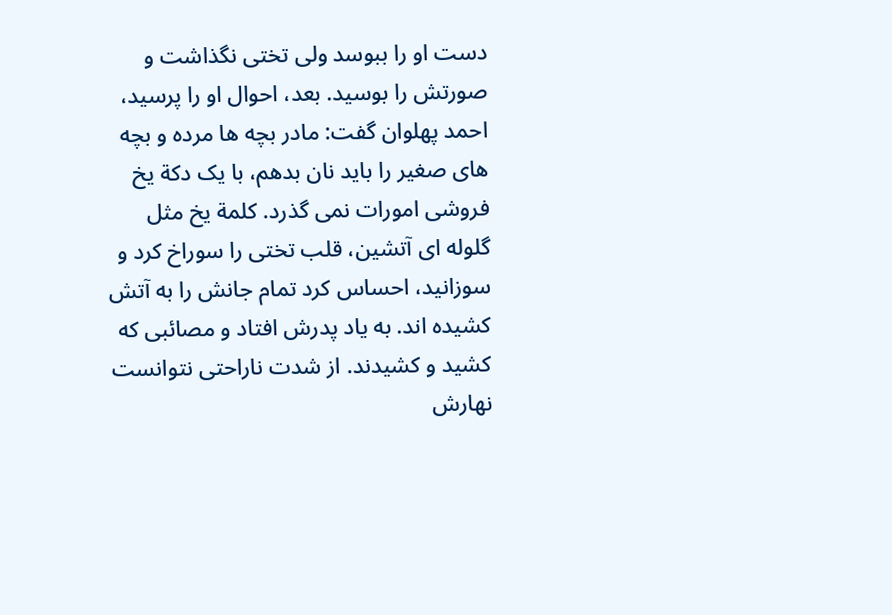دست او را ببوسد ولی تختی نگذاشت و صورتش را بوسید. بعد، احوال او را پرسید، احمد پهلوان گفت: مادر بچه ها مرده و بچه های صغیر را باید نان بدهم، با یک دکة یخ فروشی امورات نمی گذرد. کلمة یخ مثل گلوله ای آتشین، قلب تختی را سوراخ کرد و سوزانید، احساس کرد تمام جانش را به آتش کشیده اند. به یاد پدرش افتاد و مصائبی که کشید و کشیدند. از شدت ناراحتی نتوانست نهارش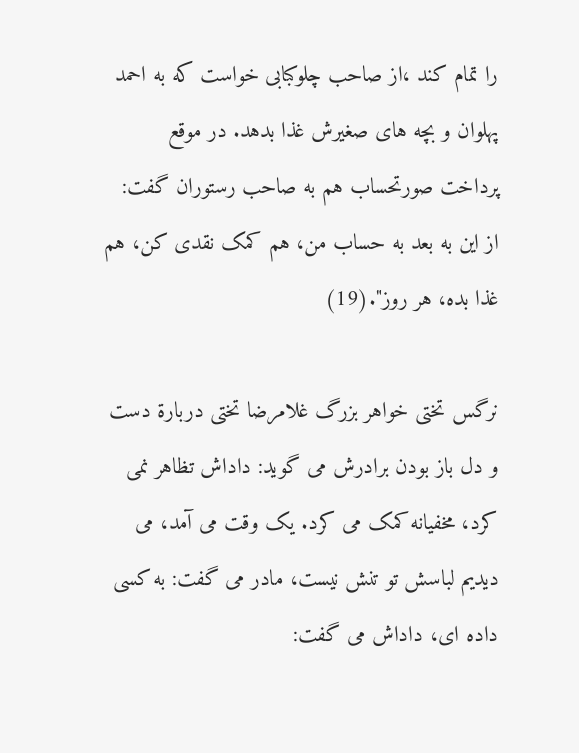را تمام کند ،از صاحب چلوکبابی خواست که به احمد پهلوان و بچه های صغیرش غذا بدهد. در موقع پرداخت صورتحساب هم به صاحب رستوران گفت: از این به بعد به حساب من، هم کمک نقدی کن، هم غذا بده، هر روز".(19)

نرگس تختی خواهر بزرگ غلامرضا تختی دربارة دست و دل باز بودن برادرش می گوید: داداش تظاهر نمی کرد، مخفیانه کمک می کرد. یک وقت می آمد، می دیدیم لباسش تو تنش نیست، مادر می گفت: به کسی داده ای، داداش می گفت: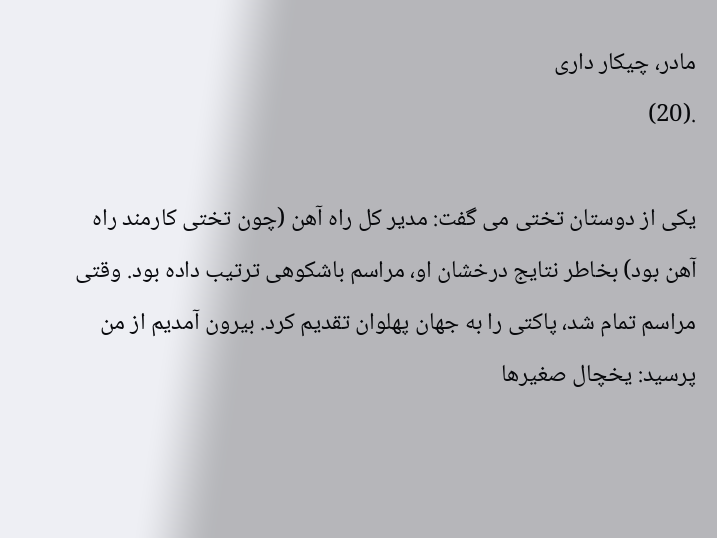مادر، چیکار داری
.(20)

یکی از دوستان تختی می گفت: مدیر کل راه آهن (چون تختی کارمند راه آهن بود) بخاطر نتایج درخشان او، مراسم باشکوهی ترتیب داده بود. وقتی مراسم تمام شد، پاکتی را به جهان پهلوان تقدیم کرد. بیرون آمدیم از من پرسید: یخچال صغیرها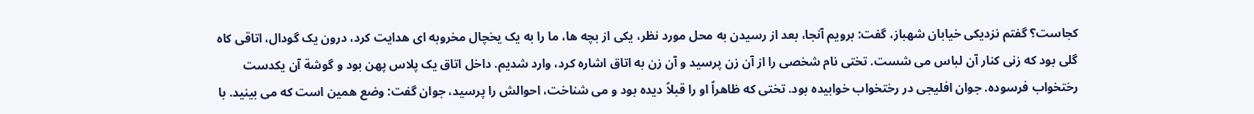کجاست؟ گفتم نزدیکی خیابان شهباز، گفت: برویم آنجا، بعد از رسیدن به محل مورد نظر، یکی از بچه ها، ما را به یک یخچال مخروبه ای هدایت کرد، درون یک گودال، اتاقی کاه گلی بود که زنی کنار آن لباس می شست. تختی نام شخصی را از آن زن پرسید و آن زن به اتاق اشاره کرد، وارد شدیم. داخل اتاق یک پلاس پهن بود و گوشة آن یکدست رختخواب فرسوده. جوان افلیجی در رختخواب خوابیده بود. تختی که ظاهراً او را قبلاً دیده بود و می شناخت، احوالش را پرسید، جوان گفت: وضع همین است که می بینید. با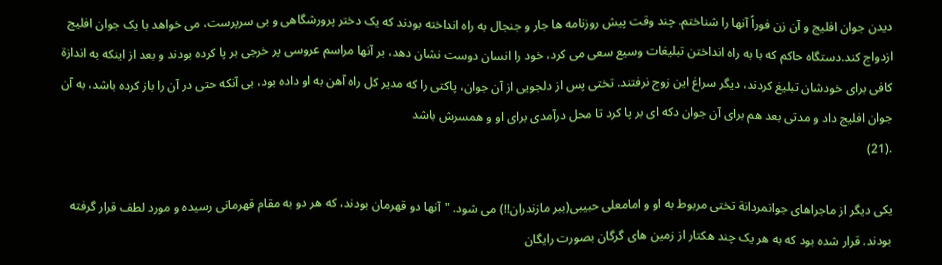دیدن جوان افلیج و آن زن فوراً آنها را شناختم. چند وقت پیش روزنامه ها جار و جنجال به راه انداخته بودند که یک دختر پرورشگاهی و بی سرپرست، می خواهد با یک جوان افلیج ازدواج کند.دستگاه حاکم که با به راه انداختن تبلیغات وسیع سعی می کرد، خود را انسان دوست نشان دهد، بر آنها مراسم عروسی پر خرجی بر پا کرده بودند و بعد از اینکه به اندازة کافی برای خودشان تبلیغ کردند، دیگر سراغ این زوج نرفتند. تختی پس از دلجویی از آن جوان، پاکتی را که مدیر کل راه آهن به او داده بود، بی آنکه حتی در آن را باز کرده باشد، به آن جوان افلیج داد و مدتی بعد هم برای آن جوان دکه ای بر پا کرد تا محل درآمدی برای او و همسرش باشد
.(21)

یکی دیگر از ماجراهای جوانمردانة تختی مربوط به او و امامعلی حبیبی(ببر مازندران!!) می شود. "آنها دو قهرمان بودند، که هر دو به مقام قهرمانی رسیده و مورد لطف قرار گرفته بودند. قرار شده بود که به هر یک چند هکتار از زمین های گرگان بصورت رایگان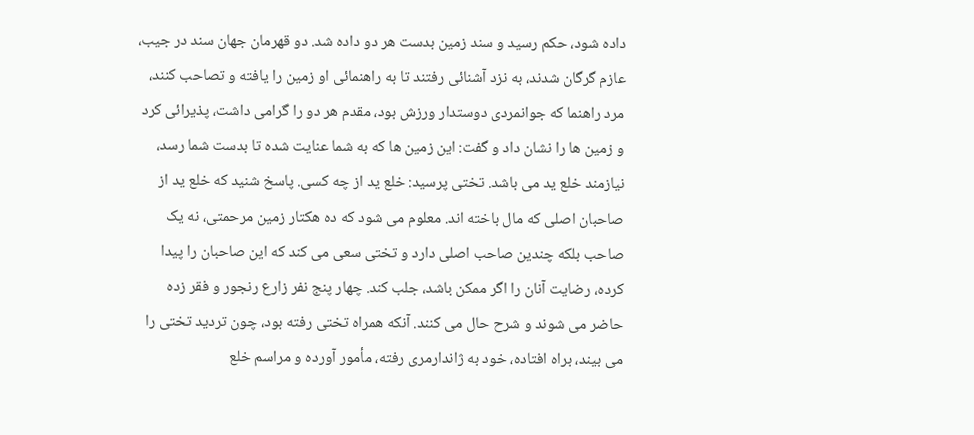داده شود، حکم رسید و سند زمین بدست هر دو داده شد. دو قهرمان جهان سند در جیب، عازم گرگان شدند، به نزد آشنائی رفتند تا به راهنمائی او زمین را یافته و تصاحب کنند، مرد راهنما که جوانمردی دوستدار ورزش بود، مقدم هر دو را گرامی داشت، پذیرائی کرد و زمین ها را نشان داد و گفت: این زمین ها که به شما عنایت شده تا بدست شما رسد، نیازمند خلع ید می باشد. تختی پرسید: خلع ید از چه کسی. پاسخ شنید که خلع ید از صاحبان اصلی که مال باخته اند. معلوم می شود که ده هکتار زمین مرحمتی، نه یک صاحب بلکه چندین صاحب اصلی دارد و تختی سعی می کند که این صاحبان را پیدا کرده، رضایت آنان را اگر ممکن باشد، جلب کند. چهار پنج نفر زارع رنجور و فقر زده حاضر می شوند و شرح حال می کنند. آنکه همراه تختی رفته بود، چون تردید تختی را می بیند، براه افتاده، خود به ژاندارمری رفته، مأمور آورده و مراسم خلع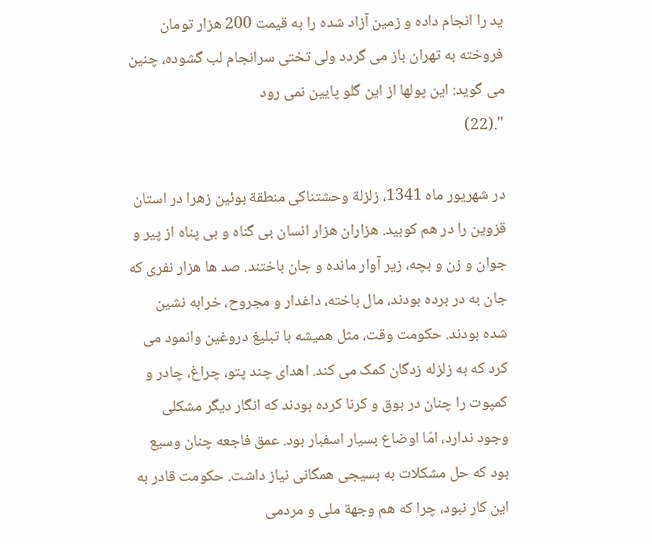ید را انجام داده و زمین آزاد شده را به قیمت 200 هزار تومان فروخته به تهران باز می گردد ولی تختی سرانجام لب گشوده، چنین می گوید: این پولها از این گلو پایین نمی رود
".(22)

در شهریور ماه 1341، زلزلة وحشتناکی منطقة بوئین زهرا در استان قزوین را در هم کوبید. هزاران هزار انسان بی گناه و بی پناه از پیر و جوان و زن و بچه، زیر آوار مانده و جان باختند. صد ها هزار نفری که جان به در برده بودند، مال باخته، داغدار و مجروح، خرابه نشین شده بودند. حکومت وقت، مثل همیشه با تبلیغ دروغین وانمود می کرد که به زلزله زدگان کمک می کند. اهدای چند پتو، چراغ، چادر و کمپوت را چنان در بوق و کرنا کرده بودند که انگار دیگر مشکلی وجود ندارد، امّا اوضاع بسیار اسفبار بود. عمق فاجعه چنان وسیع بود که حل مشکلات به بسیجی همگانی نیاز داشت. حکومت قادر به این کار نبود، چرا که هم وجهة ملی و مردمی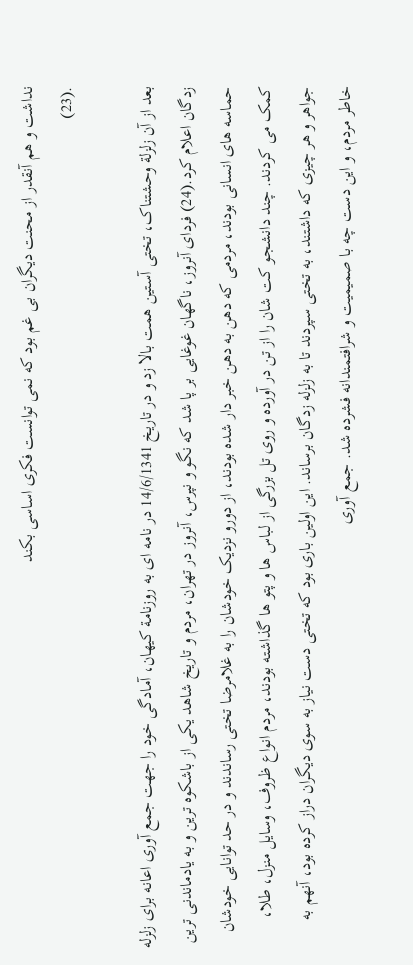نداشت و هم آنقدر از محنت دیگران بی غم بود که نمی توانست فکری اساسی بکند
.(23)

بعد از آن زلزلة وحشتناک، تختی آستین همت بالا زد و در تاریخ 14/6/1341 در نامه ای به روزنامة کیهان، آمادگی خود را جهت جمع آوری اعانه برای زلزله زدگان اعلام کرد.(24) فردای آنروز، ناگهان غوغایی بر پا شد که نگو و نپرس، آنروز در تهران، مردم و تاریخ شاهد یکی از باشکوه ترین و به یادماندنی ترین حماسه های انسانی بودند، مردمی که دهن به دهن خبر دار شده بودند، از دورو نزدیک خودشان را به غلامرضا تختی رساندند و در حد توانایی خودشان کمک می کردند. چند دانشجو کت شان را از تن در آورده و روی تل بزرگی از لباس ها و پتو ها گذاشته بودند، مردم انواع ظروف، وسایل منزل، طلا، جواهر و هر چیزی که داشتند، به تختی سپردند تا به زلزله زدگان برساند. این اولین باری بود که تختی دست نیاز به سوی دیگران دراز کرده بود، آنهم به خاطر مردم، و این دست چه با صمیمیت و شرافتمندانه فشرده شد. جمع آوری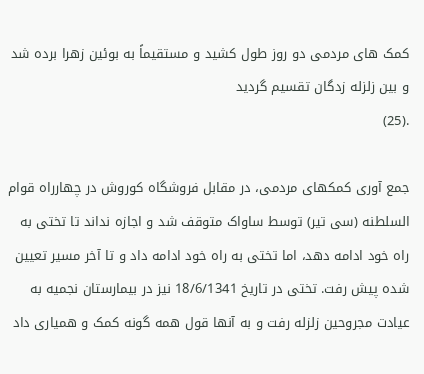کمک های مردمی دو روز طول کشید و مستقیماً به بوئین زهرا برده شد و بین زلزله زدگان تقسیم گردید
.(25)

جمع آوری کمکهای مردمی، در مقابل فروشگاه کوروش در چهارراه قوام السلطنه (سی تیر) توسط ساواک متوقف شد و اجازه نداند تا تختی به راه خود ادامه دهد، اما تختی به راه خود ادامه داد و تا آخر مسیر تعیین شده پیش رفت. تختی در تاریخ 18/6/1341 نیز در بیمارستان نجمیه به عیادت مجروحین زلزله رفت و به آنها قول همه گونه کمک و همیاری داد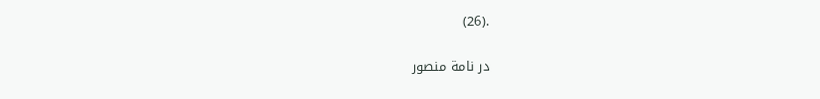.(26)

در نامة منصور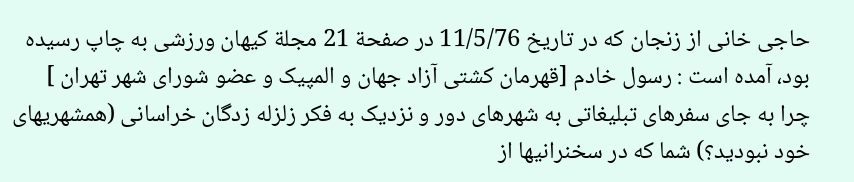حاجی خانی از زنجان که در تاریخ 11/5/76 در صفحة 21 مجلة کیهان ورزشی به چاپ رسیده بود، آمده است : رسول خادم [قهرمان کشتی آزاد جهان و المپیک و عضو شورای شهر تهران ] چرا به جای سفرهای تبلیغاتی به شهرهای دور و نزدیک به فکر زلزله زدگان خراسانی (همشهریهای خود نبودید؟) شما که در سخنرانیها از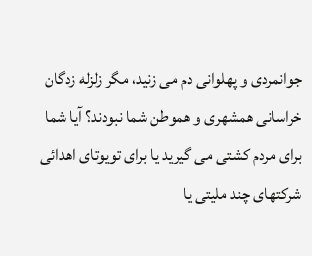جوانمردی و پهلوانی دم می زنید، مگر زلزله زدگان خراسانی همشهری و هموطن شما نبودند؟ آیا شما برای مردم کشتی می گیرید یا برای تویوتای اهدائی شرکتهای چند ملیتی یا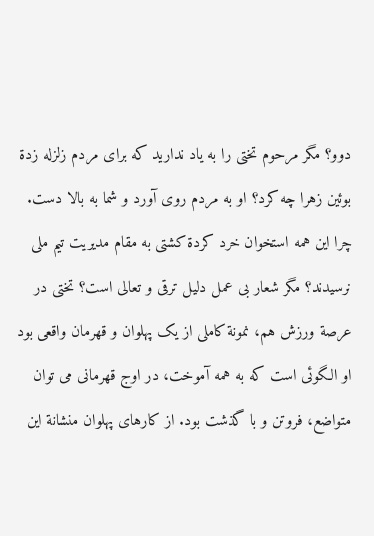دوو؟ مگر مرحوم تختی را به یاد ندارید که برای مردم زلزله زدة بوئین زهرا چه کرد؟ او به مردم روی آورد و شما به بالا دست. چرا این همه استخوان خرد کردة کشتی به مقام مدیریت تیم ملی نرسیدند؟ مگر شعار بی عمل دلیل ترقی و تعالی است؟ تختی در عرصة ورزش هم، نمونة کاملی از یک پهلوان و قهرمان واقعی بود او الگوئی است که به همه آموخت، در اوج قهرمانی می توان متواضع، فروتن و با گذشت بود. از کارهای پهلوان منشانة این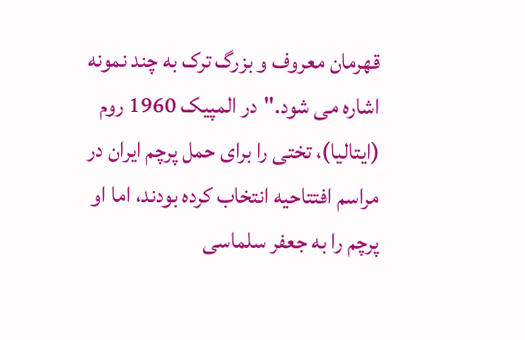قهرمان معروف و بزرگ ترک به چند نمونه اشاره می شود."در المپیک 1960 روم (ایتالیا)، تختی را برای حمل پرچم ایران در مراسم افتتاحیه انتخاب کرده بودند، اما او پرچم را به جعفر سلماسی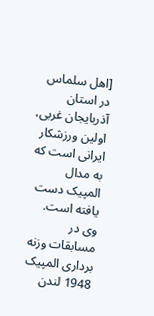[اهل سلماس در استان آذربایجان غربی، اولین ورزشکار ایرانی است که به مدال المپیک دست یافته است. وی در مسابقات وزنه برداری المپیک 1948 لندن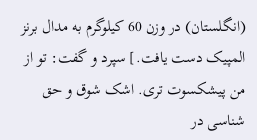(انگلستان) در وزن 60 کیلوگرم به مدال برنز المپیک دست یافت.] سپرد و گفت: تو از من پیشکسوت تری. اشک شوق و حق شناسی در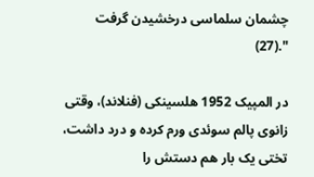چشمان سلماسی درخشیدن گرفت
".(27)

در المپیک 1952 هلسینکی (فنلاند)، وقتی زانوی پالم سوئدی ورم کرده و درد داشت، تختی یک بار هم دستش را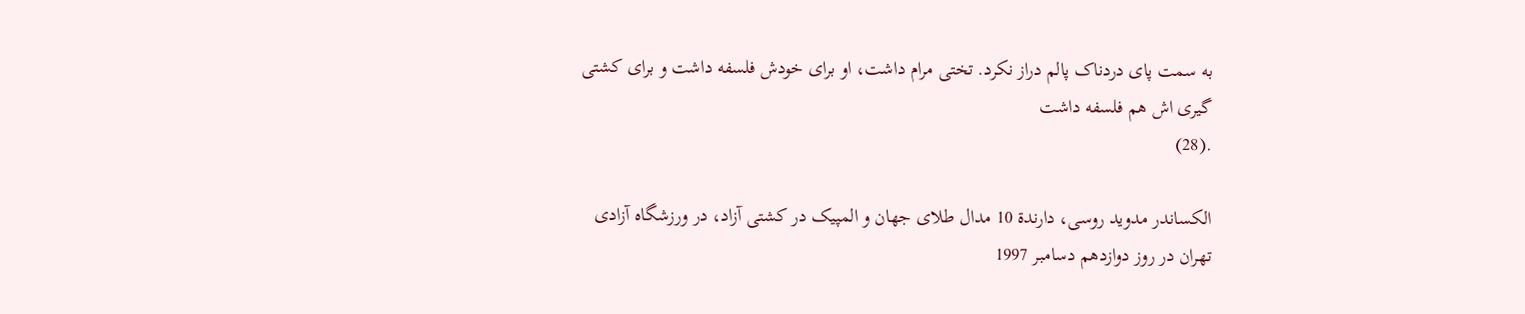به سمت پای دردناک پالم دراز نکرد. تختی مرام داشت، او برای خودش فلسفه داشت و برای کشتی گیری اش هم فلسفه داشت
.(28)

الکساندر مدوید روسی، دارندة 10 مدال طلای جهان و المپیک در کشتی آزاد، در ورزشگاه آزادی تهران در روز دوازدهم دسامبر 1997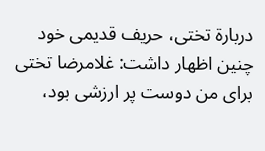دربارة تختی، حریف قدیمی خود چنین اظهار داشت: غلامرضا تختی برای من دوست پر ارزشی بود،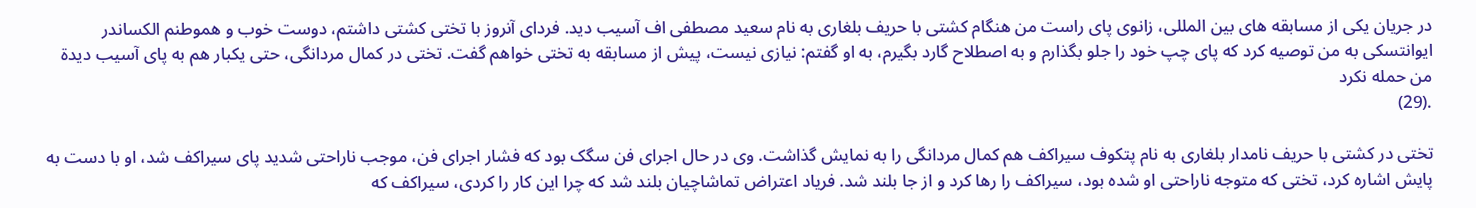در جریان یکی از مسابقه های بین المللی، زانوی پای راست من هنگام کشتی با حریف بلغاری به نام سعید مصطفی اف آسیب دید. فردای آنروز با تختی کشتی داشتم، دوست خوب و هموطنم الکساندر ایوانتسکی به من توصیه کرد که پای چپ خود را جلو بگذارم و به اصطلاح گارد بگیرم، به او گفتم: نیازی نیست، پیش از مسابقه به تختی خواهم گفت. تختی در کمال مردانگی، حتی یکبار هم به پای آسیب دیدة من حمله نکرد
.(29)

تختی در کشتی با حریف نامدار بلغاری به نام پتکوف سیراکف هم کمال مردانگی را به نمایش گذاشت. وی در حال اجرای فن سگک بود که فشار اجرای فن، موجب ناراحتی شدید پای سیراکف شد، او با دست به پایش اشاره کرد، تختی که متوجه ناراحتی او شده بود، سیراکف را رها کرد و از جا بلند شد. فریاد اعتراض تماشاچیان بلند شد که چرا این کار را کردی، سیراکف که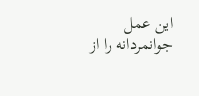این عمل جوانمردانه را از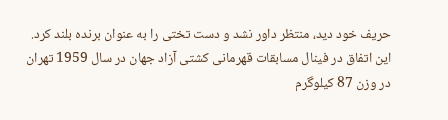حریف خود دید، منتظر داور نشد و دست تختی را به عنوان برنده بلند کرد. این اتفاق در فینال مسابقات قهرمانی کشتی آزاد جهان در سال 1959 تهران در وزن 87 کیلوگرم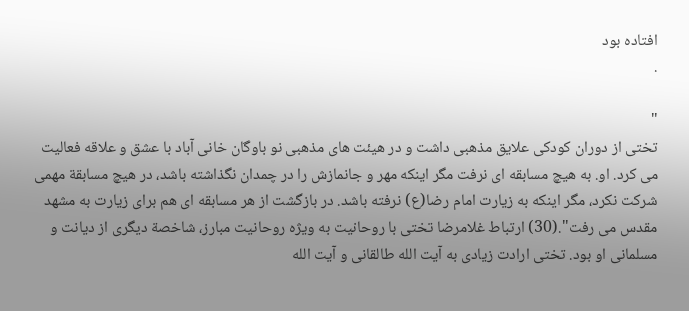افتاده بود
.

"
تختی از دوران کودکی علایق مذهبی داشت و در هیئت های مذهبی نو باوگان خانی آباد با عشق و علاقه فعالیت می کرد. او. به هیچ مسابقه ای نرفت مگر اینکه مهر و جانمازش را در چمدان نگذاشته باشد، در هیچ مسابقة مهمی شرکت نکرد، مگر اینکه به زیارت امام رضا(ع) نرفته باشد. در بازگشت از هر مسابقه ای هم برای زیارت به مشهد مقدس می رفت".(30) ارتباط غلامرضا تختی با روحانیت به ویژه روحانیت مبارز، شاخصة دیگری از دیانت و مسلمانی او بود. تختی ارادت زیادی به آیت الله طالقانی و آیت الله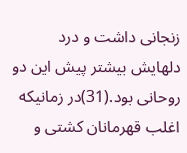زنجانی داشت و درد دلهایش بیشتر پیش این دو روحانی بود.(31)در زمانیکه اغلب قهرمانان کشتی و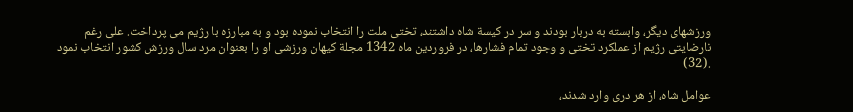ورزشهای دیگر، وابسته به دربار بودند و سر در کیسة شاه داشتند، تختی ملت را انتخاب نموده بود و به مبارزه با رژیم می پرداخت. علی رغم نارضایتی رژیم از عملکرد تختی و وجود تمام فشارها، در فروردین ماه 1342 مجلة کیهان ورزشی او را بعنوان مرد سال ورزش کشور انتخاب نمود
.(32)

عوامل شاه، از هر دری وارد شدند،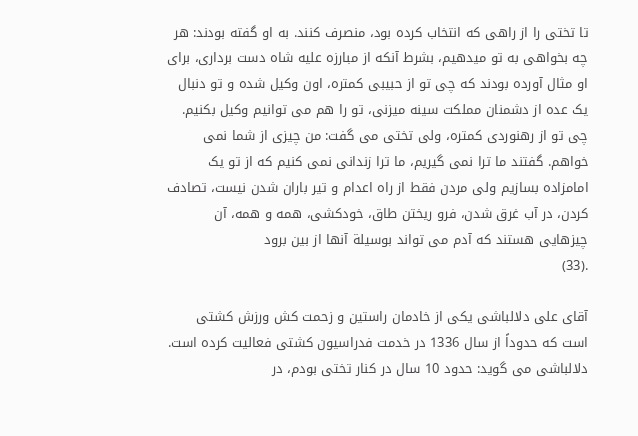تا تختی را از راهی که انتخاب کرده بود، منصرف کنند. به او گفته بودند: هر چه بخواهی به تو میدهیم، بشرط آنکه از مبارزه علیه شاه دست برداری، برای او مثال آورده بودند که چی تو از حبیبی کمتره، اون وکیل شده و تو دنبال یک عده از دشمنان مملکت سینه میزنی، تو را هم می توانیم وکیل بکنیم. چی تو از رهنوردی کمتره، ولی تختی می گفت: من چیزی از شما نمی خواهم. گفتند ما ترا نمی گیریم، ما ترا زندانی نمی کنیم که از تو یک امامزاده بسازیم ولی مردن فقط از راه اعدام و تیر باران شدن نیست، تصادف کردن، در آب غرق شدن، فرو ریختن طاق، خودکشی، همه و همه، آن چیزهایی هستند که آدم می تواند بوسیلة آنها از بین برود
.(33)

آقای علی دلالباشی یکی از خادمان راستین و زحمت کش ورزش کشتی است که حدوداً از سال 1336 در خدمت فدراسیون کشتی فعالیت کرده است. دلالباشی می گوید: حدود 10 سال در کنار تختی بودم، در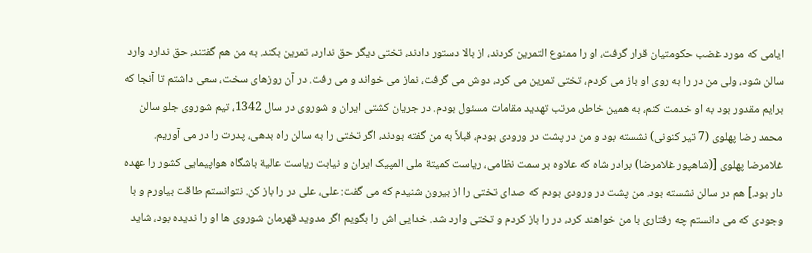ایامی که مورد غضب حکومتیان قرار گرفت، او را ممنوع التمرین کردند، از بالا دستور دادند، تختی دیگر حق ندارد، تمرین بکند. به من هم گفتند، حق ندارد وارد سالن شود، ولی من در را به روی او باز می کردم، تختی تمرین می کرد، دوش می گرفت، نماز می خواند و می رفت. در آن روزهای سخت، سعی داشتم تا آنجا که برایم مقدور بود به او خدمت کنم، به همین خاطر، مرتب تهدید مقامات مسئول بودم. در جریان کشتی ایران و شوروی در سال 1342، تیم شوروی جلو سالن محمد رضا پهلوی (7 تیر کنونی) نشسته بود و من در پشت در ورودی بودم، قبلاً به من گفته بودند، اگر تختی را به سالن راه بدهی، پدرت را در می آوریم. غلامرضا پهلوی [(شاهپور غلامرضا) برادر شاه که علاوه بر سمت نظامی، ریاست کمیتة ملی المپیک ایران و نیابت ریاست عالیة باشگاه هواپیمایی کشور را عهده دار بود.] هم در سالن نشسته بود. من پشت در ورودی بودم که صدای تختی را از بیرون شنیدم که می گفت: علی، علی در را باز کن. نتوانستم طاقت بیاورم و با وجودی که می دانستم چه رفتاری با من خواهند کرد، در را باز کردم و تختی وارد شد. خدایی اش را بگویم اگر مدوید قهرمان شوروی ها او را ندیده بود، شاید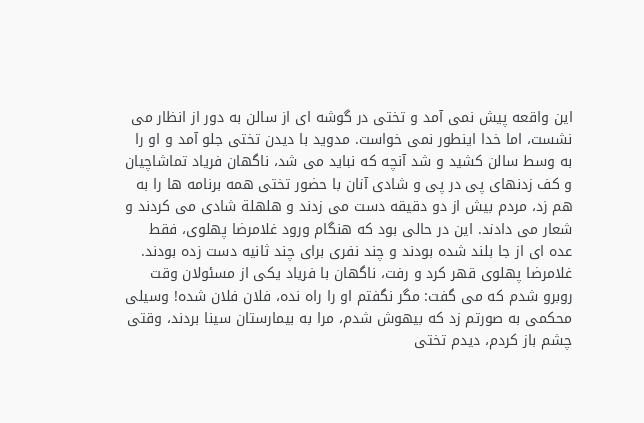این واقعه پیش نمی آمد و تختی در گوشه ای از سالن به دور از انظار می نشست، اما خدا اینطور نمی خواست. مدوید با دیدن تختی جلو آمد و او را به وسط سالن کشید و شد آنچه که نباید می شد، ناگهان فریاد تماشاچیان و کف زدنهای پی در پی و شادی آنان با حضور تختی همه برنامه ها را به هم زد، مردم بیش از دو دقیقه دست می زدند و هلهلة شادی می کردند و شعار می دادند. این در حالی بود که هنگام ورود غلامرضا پهلوی، فقط عده ای از جا بلند شده بودند و چند نفری برای چند ثانیه دست زده بودند. غلامرضا پهلوی قهر کرد و رفت، ناگهان با فریاد یکی از مسئولان وقت روبرو شدم که می گفت: مگر نگفتم او را راه نده، فلان فلان شده! وسیلی محکمی به صورتم زد که بیهوش شدم، مرا به بیمارستان سینا بردند، وقتی چشم باز کردم، دیدم تختی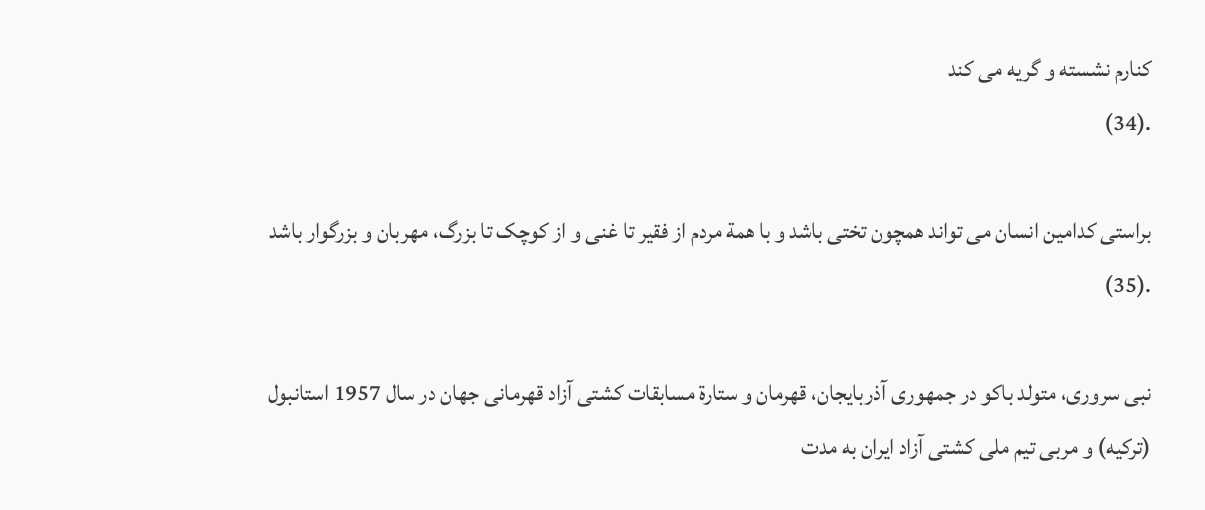کنارم نشسته و گریه می کند
.(34)

براستی کدامین انسان می تواند همچون تختی باشد و با همة مردم از فقیر تا غنی و از کوچک تا بزرگ، مهربان و بزرگوار باشد
.(35)

نبی سروری، متولد باکو در جمهوری آذربایجان، قهرمان و ستارة مسابقات کشتی آزاد قهرمانی جهان در سال 1957 استانبول (ترکیه) و مربی تیم ملی کشتی آزاد ایران به مدت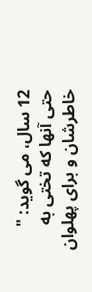12 سال، می گوید: " حتی آنها که تختی به خاطرشان و برای پهلوان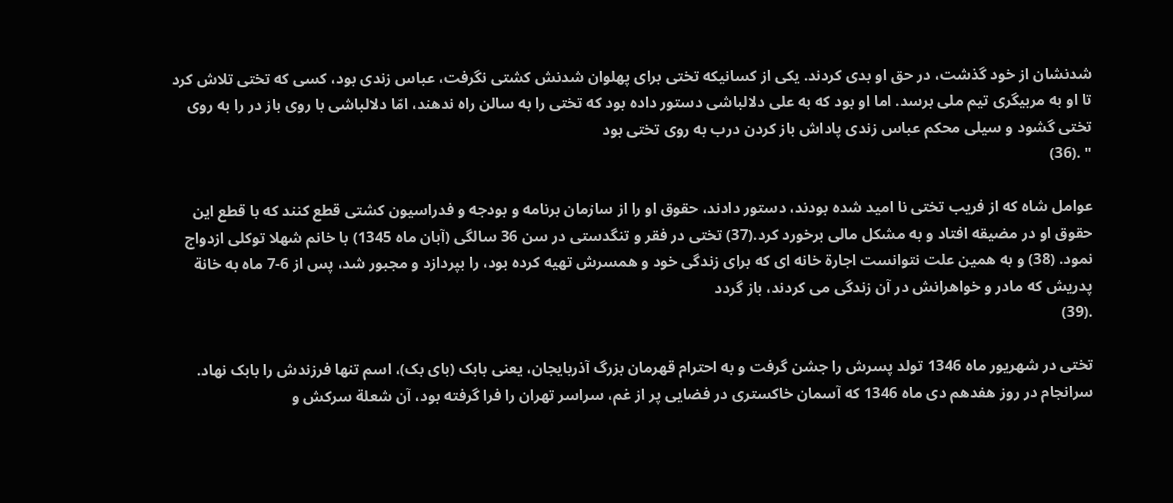شدنشان از خود گذشت، در حق او بدی کردند. یکی از کسانیکه تختی برای پهلوان شدنش کشتی نگرفت، عباس زندی بود، کسی که تختی تلاش کرد تا او به مربیگری تیم ملی برسد. اما او بود که به علی دلالباشی دستور داده بود که تختی را به سالن راه ندهند، امّا دلالباشی با روی باز در را به روی تختی گشود و سیلی محکم عباس زندی پاداش باز کردن درب به روی تختی بود
" .(36)

عوامل شاه که از فریب تختی نا امید شده بودند، دستور دادند، حقوق او را از سازمان برنامه و بودجه و فدراسیون کشتی قطع کنند که با قطع این حقوق او در مضیقه افتاد و به مشکل مالی برخورد کرد.(37) تختی در فقر و تنگدستی در سن 36 سالگی (آبان ماه 1345) با خانم شهلا توکلی ازدواج نمود. (38) و به همین علت نتوانست اجارة خانه ای که برای زندگی خود و همسرش تهیه کرده بود، را بپردازد و مجبور شد، پس از 6-7 ماه به خانة پدریش که مادر و خواهرانش در آن زندگی می کردند، باز گردد
.(39)

تختی در شهریور ماه 1346 تولد پسرش را جشن گرفت و به احترام قهرمان بزرگ آذربایجان، یعنی بابک (بای بک)، اسم تنها فرزندش را بابک نهاد. سرانجام در روز هفدهم دی ماه 1346 که آسمان خاکستری در فضایی پر از غم، سراسر تهران را فرا گرفته بود، آن شعلة سرکش و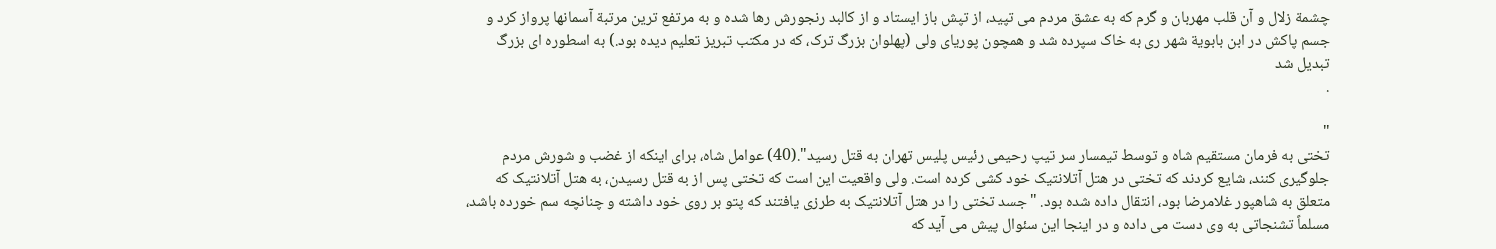چشمة زلال و آن قلب مهربان و گرم که به عشق مردم می تپید، از تپش باز ایستاد و از کالبد رنجورش رها شده و به مرتفع ترین مرتبة آسمانها پرواز کرد و جسم پاکش در ابن بابویة شهر ری به خاک سپرده شد و همچون پوریای ولی (پهلوان بزرگ ترک، که در مکتب تبریز تعلیم دیده بود.) به اسطوره ای بزرگ تبدیل شد
.

"
تختی به فرمان مستقیم شاه و توسط تیمسار سر تیپ رحیمی رئیس پلیس تهران به قتل رسید".(40) عوامل شاه، برای اینکه از غضب و شورش مردم جلوگیری کنند، شایع کردند که تختی در هتل آتلانتیک خود کشی کرده است. ولی واقعیت این است که تختی پس از به قتل رسیدن، به هتل آتلانتیک که متعلق به شاهپور غلامرضا بود، انتقال داده شده بود. "جسد تختی را در هتل آتلانتیک به طرزی یافتند که پتو بر روی خود داشته و چنانچه سم خورده باشد، مسلماً تشنجاتی به وی دست می داده و در اینجا این سئوال پیش می آید که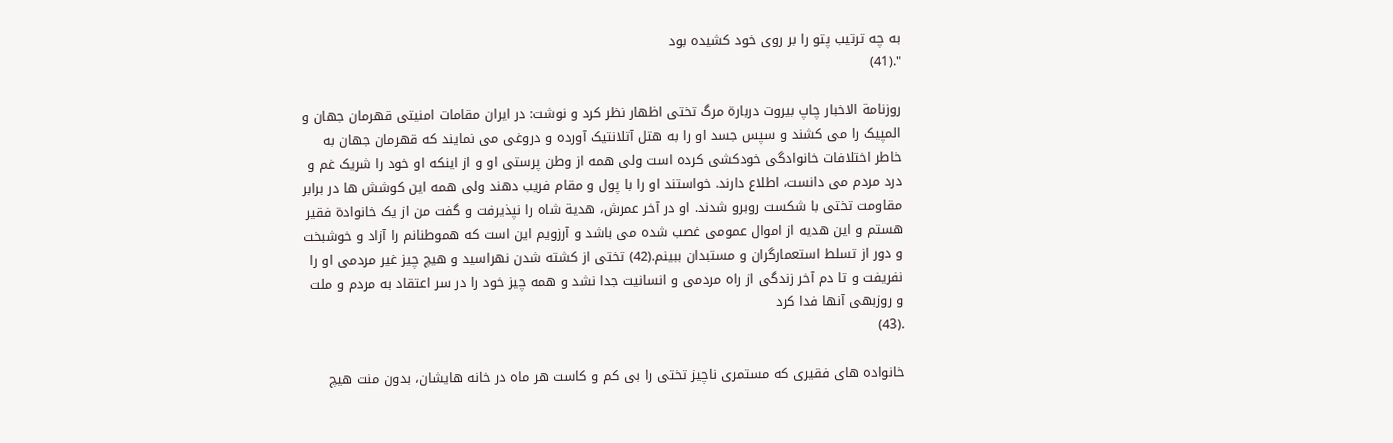به چه ترتیب پتو را بر روی خود کشیده بود
".(41)

روزنامة الاخبار چاپ بیروت دربارة مرگ تختی اظهار نظر کرد و نوشت: در ایران مقامات امنیتی قهرمان جهان و المپیک را می کشند و سپس جسد او را به هتل آتلانتیک آورده و دروغی می نمایند که قهرمان جهان به خاطر اختلافات خانوادگی خودکشی کرده است ولی همه از وطن پرستی او و از اینکه او خود را شریک غم و درد مردم می دانست، اطلاع دارند. خواستند او را با پول و مقام فریب دهند ولی همه این کوشش ها در برابر مقاومت تختی با شکست روبرو شدند. او در آخر عمرش، هدیة شاه را نپذیرفت و گفت من از یک خانوادة فقیر هستم و این هدیه از اموال عمومی غصب شده می باشد و آرزویم این است که هموطنانم را آزاد و خوشبخت و دور از تسلط استعمارگران و مستبدان ببینم.(42) تختی از کشته شدن نهراسید و هیچ چیز غیر مردمی او را نفریفت و تا دم آخر زندگی از راه مردمی و انسانیت جدا نشد و همه چیز خود را در سر اعتقاد به مردم و ملت و روزبهی آنها فدا کرد
.(43)

خانواده های فقیری که مستمری ناچیز تختی را بی کم و کاست هر ماه در خانه هایشان، بدون منت هیچ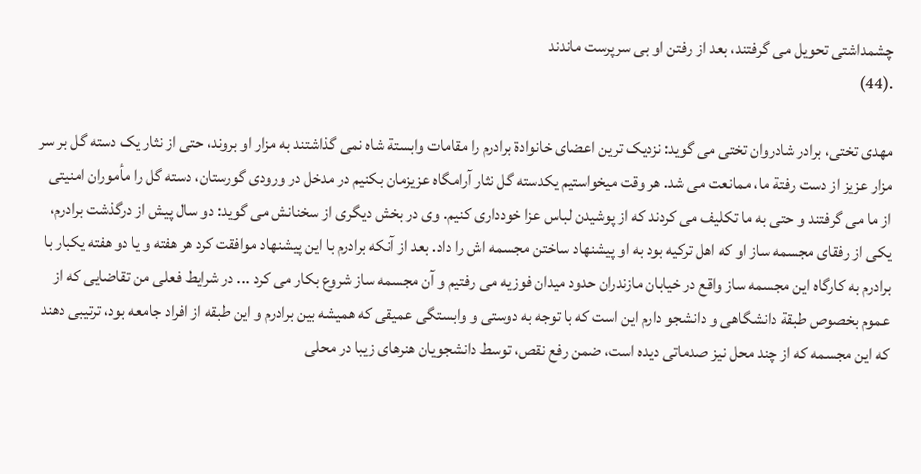چشمداشتی تحویل می گرفتند، بعد از رفتن او بی سرپرست ماندند
.(44)

مهدی تختی، برادر شادروان تختی می گوید: نزدیک ترین اعضای خانوادة برادرم را مقامات وابستة شاه نمی گذاشتند به مزار او بروند، حتی از نثار یک دسته گل بر سر مزار عزیز از دست رفتة ما، ممانعت می شد. هر وقت میخواستیم یکدسته گل نثار آرامگاه عزیزمان بکنیم در مدخل در ورودی گورستان، دسته گل را مأموران امنیتی از ما می گرفتند و حتی به ما تکلیف می کردند که از پوشیدن لباس عزا خودداری کنیم. وی در بخش دیگری از سخنانش می گوید: دو سال پیش از درگذشت برادرم، یکی از رفقای مجسمه ساز او که اهل ترکیه بود به او پیشنهاد ساختن مجسمه اش را داد. بعد از آنکه برادرم با این پیشنهاد موافقت کرد هر هفته و یا دو هفته یکبار با برادرم به کارگاه این مجسمه ساز واقع در خیابان مازندران حدود میدان فوزیه می رفتیم و آن مجسمه ساز شروع بکار می کرد ... در شرایط فعلی من تقاضایی که از عموم بخصوص طبقة دانشگاهی و دانشجو دارم این است که با توجه به دوستی و وابستگی عمیقی که همیشه بین برادرم و این طبقه از افراد جامعه بود، ترتیبی دهند که این مجسمه که از چند محل نیز صدماتی دیده است، ضمن رفع نقص، توسط دانشجویان هنرهای زیبا در محلی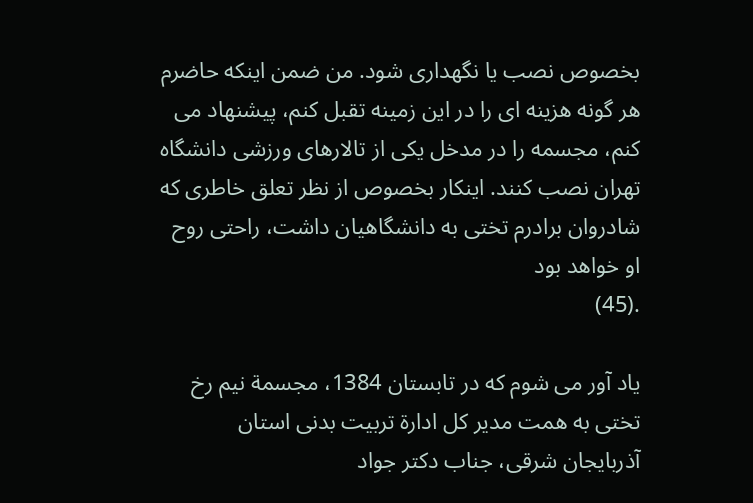بخصوص نصب یا نگهداری شود. من ضمن اینکه حاضرم هر گونه هزینه ای را در این زمینه تقبل کنم، پیشنهاد می کنم، مجسمه را در مدخل یکی از تالارهای ورزشی دانشگاه تهران نصب کنند. اینکار بخصوص از نظر تعلق خاطری که شادروان برادرم تختی به دانشگاهیان داشت، راحتی روح او خواهد بود
.(45)

یاد آور می شوم که در تابستان 1384، مجسمة نیم رخ تختی به همت مدیر کل ادارة تربیت بدنی استان آذربایجان شرقی، جناب دکتر جواد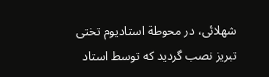شهلائی، در محوطة استادیوم تختی تبریز نصب گردید که توسط استاد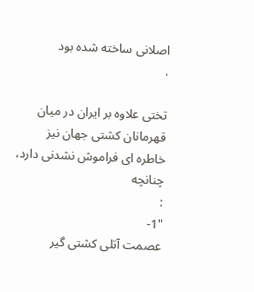اصلانی ساخته شده بود
.

تختی علاوه بر ایران در میان قهرمانان کشتی جهان نیز خاطره ای فراموش نشدنی دارد، چنانچه
:
"1-
عصمت آتلی کشتی گیر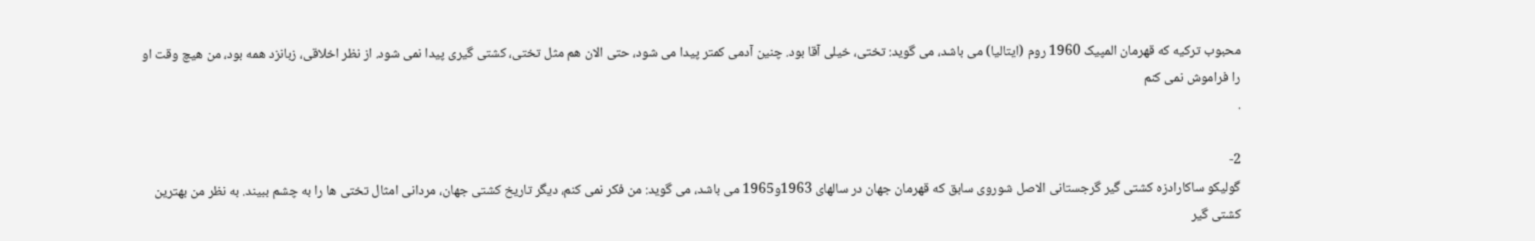محبوب ترکیه که قهرمان المپیک 1960 روم (ایتالیا) می باشد، می گوید: تختی، خیلی آقا بود. چنین آدمی کمتر پیدا می شود، حتی الان هم مثل تختی، کشتی گیری پیدا نمی شود. از نظر اخلاقی، زبانزد همه بود، من هیچ وقت او را فراموش نمی کنم
.

2-
گولیکو ساکارادزه کشتی گیر گرجستانی الاصل شوروی سابق که قهرمان جهان در سالهای 1963و1965 می باشد، می گوید: من فکر نمی کنم، دیگر تاریخ کشتی جهان، مردانی امثال تختی ها را به چشم ببیند. به نظر من بهترین کشتی گیر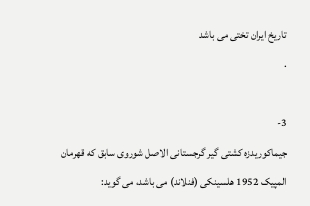تاریخ ایران تختی می باشد
.

3-
جیماکوریدزه کشتی گیر گرجستانی الاصل شوروی سابق که قهرمان المپیک 1952 هلسینکی (فنلاند) می باشد، می گوید: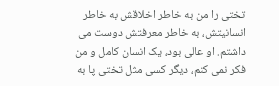تختی را من به خاطر اخلاقش به خاطر انسانیتش، به خاطر معرفتش دوست می داشتم. او عالی بود، یک انسان کامل و من فکر نمی کنم، دیگر کسی مثل تختی پا به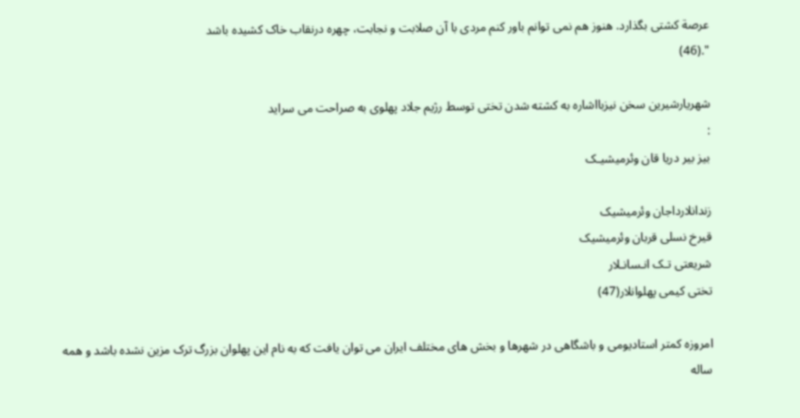عرصة کشتی بگذارد. هنوز هم نمی توانم باور کنم مردی با آن صلابت و نجابت، چهره درنقاب خاک کشیده باشد
".(46)

شهریارشیرین سخن نیزبااشاره به کشته شدن تختی توسط رژیم جلاد پهلوی به صراحت می سراید
:
بیز بیر دریا قان وئرمیشیـک

زندانلارداجان وئرمیشیک
قیرخ نسلی قربان وئرمیشیک
شریعتی تـک انـسانـلار
تختی کیمی پهلوانلار(47)

امروزه کمتر استادیومی و باشگاهی در شهرها و بخش های مختلف ایران می توان یافت که به نام این پهلوان بزرگ ترک مزین نشده باشد و همه ساله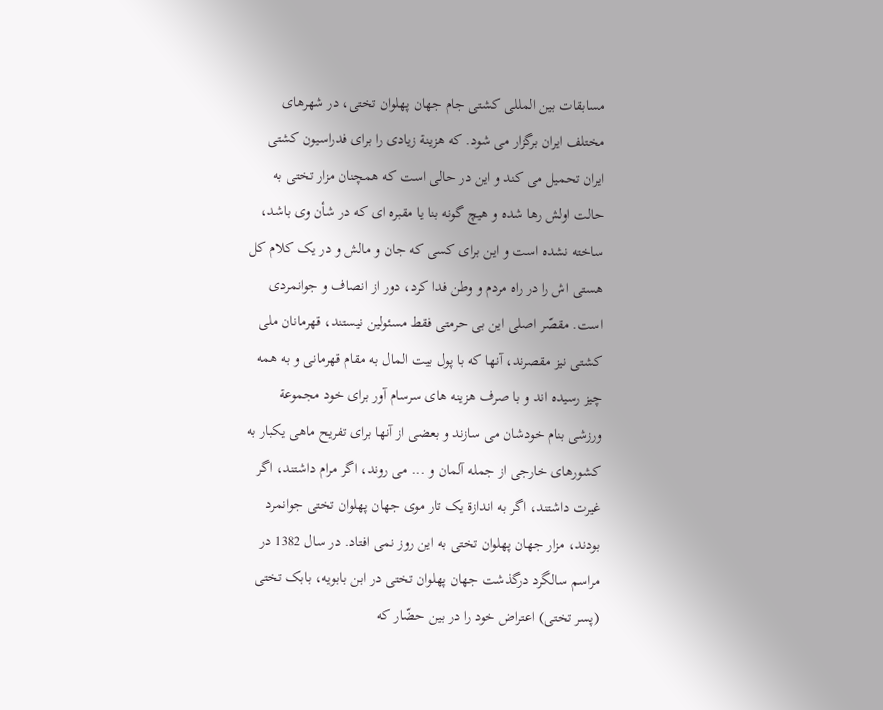مسابقات بین المللی کشتی جام جهان پهلوان تختی، در شهرهای مختلف ایران برگزار می شود. که هزینة زیادی را برای فدراسیون کشتی ایران تحمیل می کند و این در حالی است که همچنان مزار تختی به حالت اولش رها شده و هیچ گونه بنا یا مقبره ای که در شأن وی باشد، ساخته نشده است و این برای کسی که جان و مالش و در یک کلام کل هستی اش را در راه مردم و وطن فدا کرد، دور از انصاف و جوانمردی است. مقصّر اصلی این بی حرمتی فقط مسئولین نیستند، قهرمانان ملی کشتی نیز مقصرند، آنها که با پول بیت المال به مقام قهرمانی و به همه چیز رسیده اند و با صرف هزینه های سرسام آور برای خود مجموعة ورزشی بنام خودشان می سازند و بعضی از آنها برای تفریح ماهی یکبار به کشورهای خارجی از جمله آلمان و ... می روند، اگر مرام داشتند، اگر غیرت داشتند، اگر به اندازة یک تار موی جهان پهلوان تختی جوانمرد بودند، مزار جهان پهلوان تختی به این روز نمی افتاد. در سال 1382 در مراسم سالگرد درگذشت جهان پهلوان تختی در ابن بابویه، بابک تختی (پسر تختی) اعتراض خود را در بین حضّار که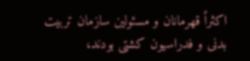اکثراً قهرمانان و مسئولین سازمان تربیت بدنی و فدراسیون کشتی بودند،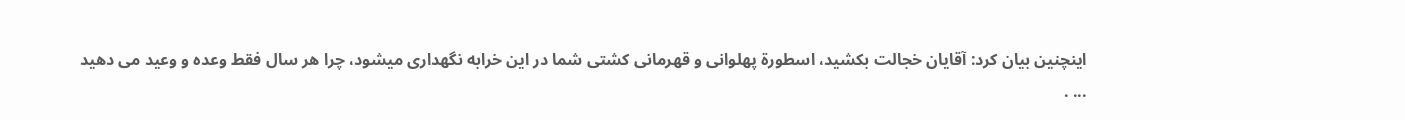اینچنین بیان کرد: آقایان خجالت بکشید، اسطورة پهلوانی و قهرمانی کشتی شما در این خرابه نگهداری میشود، چرا هر سال فقط وعده و وعید می دهید
... .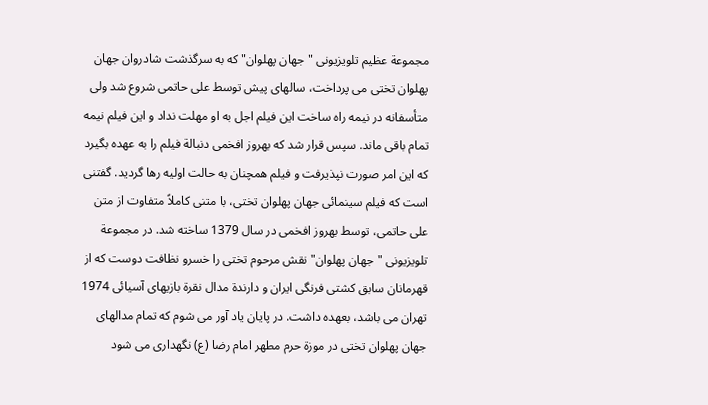مجموعة عظیم تلویزیونی "جهان پهلوان" که به سرگذشت شادروان جهان پهلوان تختی می پرداخت، سالهای پیش توسط علی حاتمی شروع شد ولی متأسفانه در نیمه راه ساخت این فیلم اجل به او مهلت نداد و این فیلم نیمه تمام باقی ماند. سپس قرار شد که بهروز افخمی دنبالة فیلم را به عهده بگیرد که این امر صورت نپذیرفت و فیلم همچنان به حالت اولیه رها گردید. گفتنی است که فیلم سینمائی جهان پهلوان تختی، با متنی کاملاً متفاوت از متن علی حاتمی، توسط بهروز افخمی در سال 1379 ساخته شد. در مجموعة تلویزیونی "جهان پهلوان" نقش مرحوم تختی را خسرو نظافت دوست که از قهرمانان سابق کشتی فرنگی ایران و دارندة مدال نقرة بازیهای آسیائی 1974 تهران می باشد، بعهده داشت. در پایان یاد آور می شوم که تمام مدالهای جهان پهلوان تختی در موزة حرم مطهر امام رضا (ع) نگهداری می شود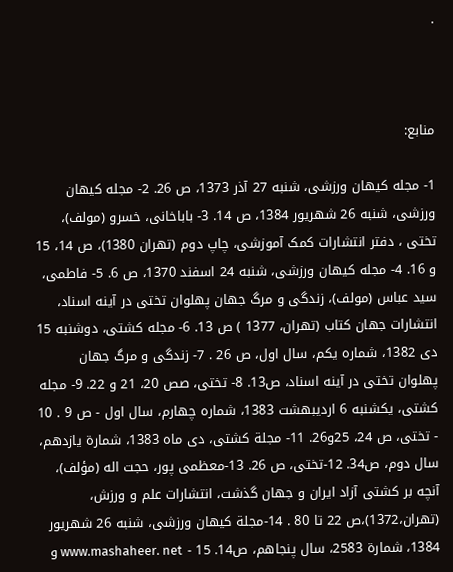.



منابع:

1- مجله کیهان ورزشی، شنبه 27 آذر 1373، ص 26. 2- مجله کیهان ورزشی، شنبه 26 شهریور 1384، ص 14. 3- باباخانی، خسرو (مولف)، تختی ، دفتر انتشارات کمک آموزشی، چاپ دوم (تهران 1380)، ص 14، 15 و 16. 4- مجله کیهان ورزشی، شنبه 24 اسفند 1370، ص 6. 5- فاطمی، سید عباس (مولف)، زندگی و مرگ جهان پهلوان تختی در آینه اسناد، انتشارات جهان کتاب (تهران، 1377 ) ص 13. 6- مجله کشتی، دوشنبه 15 دی 1382، شماره یکم، سال اول، ص 26 . 7- زندگی و مرگ جهان پهلوان تختی در آینه اسناد، ص13. 8- تختی، صص 20، 21 و 22. 9- مجله کشتی، یکشنبه 6 اردیبهشت 1383، شماره چهارم، سال اول - ص 9 . 10 - تختی، ص 24، 25و26. 11- مجلة کشتی، دی ماه 1383، شمارة یازدهم، سال دوم، ص34. 12-تختی، ص 26. 13-معظمی پور، حجت اله (مؤلف)، آنچه بر کشتی آزاد ایران و جهان گذشت، انتشارات علم و ورزش، (تهران،1372)،ص 22 تا 80 . 14-مجلة کیهان ورزشی، شنبه 26 شهریور 1384، شمارة 2583، سال پنجاهم، ص14. 15 - www.mashaheer. net و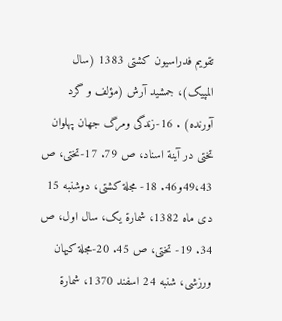تقویم فدراسیون کشتی 1383 (سال المپیک)، جمشید آرش (مؤلف و گرد آورنده) . 16-زندگی ومرگ جهان پهلوان تختی در آینة اسناد، ص 79. 17-تختی، ص 49،43و46. 18- مجلة کشتی، دوشنبه 15 دی ماه 1382، شمارة یک، سال اول، ص 34. 19- تختی، ص 45. 20-مجلة کیهان ورزشی، شنبه 24 اسفند 1370، شمارة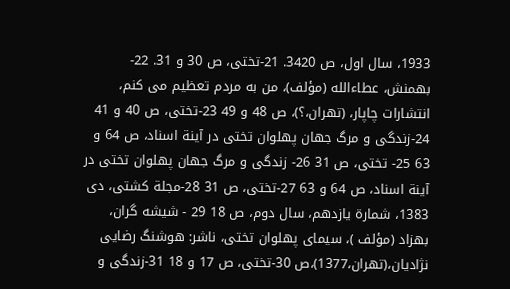1933، سال اول، ص 3420. 21-تختی، ص 30 و 31. 22- بهمنش، عطاءالله (مؤلف)، من به مردم تعظیم می کنم، انتشارات چاپار، (تهران،؟)، ص 48 و 49 23-تختی، ص 40 و 41 24-زندگی و مرگ جهان پهلوان تختی در آینة اسناد، ص 64 و 63 25- تختی، ص 31 26- زندگی و مرگ جهان پهلوان تختی در آینة اسناد، ص 64 و 63 27-تختی، ص 31 28-مجلة کشتی، دی 1383، شمارة یازدهم، سال دوم، ص 18 29 - شیشه گران، بهزاد (مؤلف )، سیمای پهلوان تختی، ناشر: هوشنگ رضایی نژادیان،(تهران،1377)،ص 30-تختی، ص 17 و 18 31-زندگی و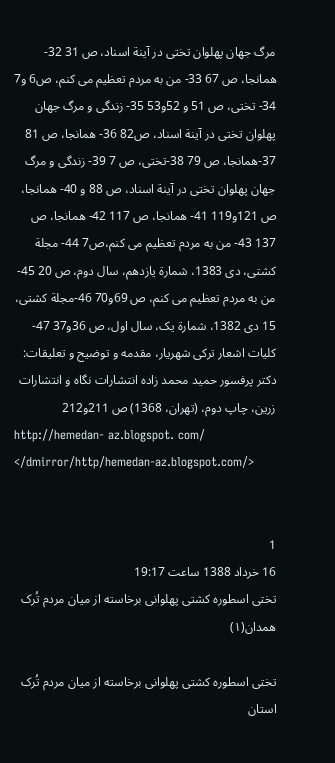مرگ جهان پهلوان تختی در آینة اسناد، ص 31 32-همانجا، ص 67 33- من به مردم تعظیم می کنم، ص6 و7 34- تختی، ص 51 و 52و53 35- زندگی و مرگ جهان پهلوان تختی در آینة اسناد، ص82 36- همانجا، ص 81 37-همانجا، ص 79 38-تختی، ص 7 39- زندگی و مرگ جهان پهلوان تختی در آینة اسناد، ص 88 و 40- همانجا، ص 121و119 41- همانجا، ص 117 42- همانجا، ص 137 43- من به مردم تعظیم می کنم،ص7 44- مجلة کشتی، دی 1383، شمارة یازدهم، سال دوم، ص 20 45-من به مردم تعظیم می کنم، ص 69و70 46-مجلة کشتی، 15 دی 1382، شمارة یک، سال اول، ص 36و37 47-کلیات اشعار ترکی شهریار، مقدمه و توضیح و تعلیقات: دکتر پرفسور حمید محمد زاده انتشارات نگاه و انتشارات زرین، چاپ دوم، (تهران، 1368) ص 211و212
http://hemedan- az.blogspot. com/ </dmirror/http/hemedan-az.blogspot.com/>


1
16 خرداد 1388 ساعت 19:17
تختی اسطوره کشتی پهلوانی برخاسته از میان مردم تُرک همدان(۱)

تختی اسطوره کشتی پهلوانی برخاسته از میان مردم تُرک استان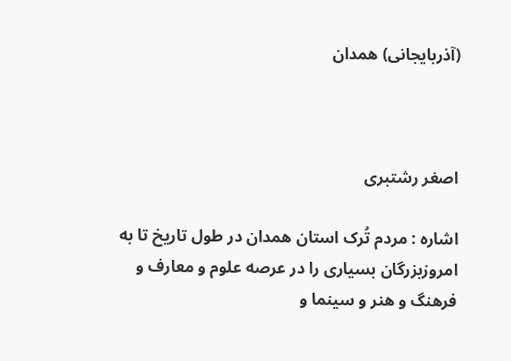(آذربایجانی) همدان



اصغر رشتبری

اشاره : مردم تُرک استان همدان در طول تاریخ تا به امروزبزرگان بسیاری را در عرصه علوم و معارف و فرهنگ و هنر و سینما و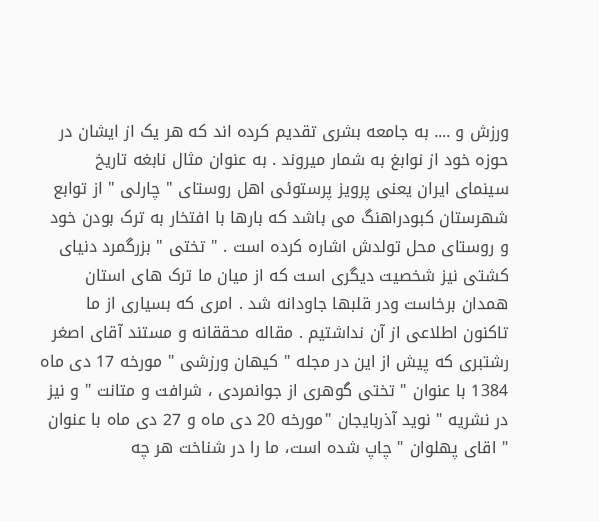ورزش و .... به جامعه بشری تقدیم کرده اند که هر یک از ایشان در حوزه خود از نوابغ به شمار میروند . به عنوان مثال نابغه تاریخ سینمای ایران یعنی پرویز پرستوئی اهل روستای " چارلی " از توابع شهرستان کبودراهنگ می باشد که بارها با افتخار به ترک بودن خود و روستای محل تولدش اشاره کرده است . " تختی " بزرگمرد دنیای کشتی نیز شخصیت دیگری است که از میان ما ترک های استان همدان برخاست ودر قلبها جاودانه شد . امری که بسیاری از ما تاکنون اطلاعی از آن نداشتیم . مقاله محققانه و مستند آقای اصغر رشتبری که پیش از این در مجله " کیهان ورزشی " مورخه 17 دی ماه 1384 با عنوان " تختی گوهری از جوانمردی ، شرافت و متانت " و نیز در نشریه " نوید آذربایجان "مورخه 20 دی ماه و 27 دی ماه با عنوان " اقای پهلوان " چاپ شده است، ما را در شناخت هر چه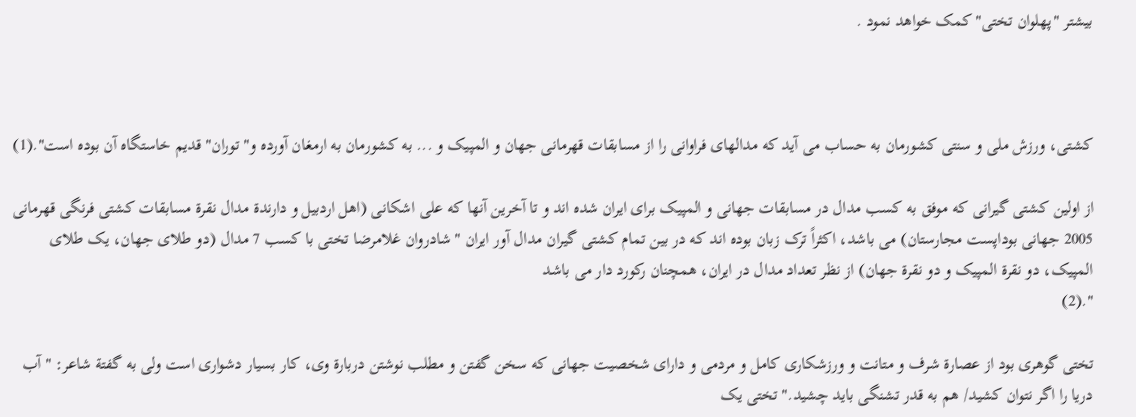بیشتر "پهلوان تختی" کمک خواهد نمود .



کشتی، ورزش ملی و سنتی کشورمان به حساب می آید که مدالهای فراوانی را از مسابقات قهرمانی جهان و المپیک و ... به کشورمان به ارمغان آورده و" توران" قدیم خاستگاه آن بوده است".(1)

از اولین کشتی گیرانی که موفق به کسب مدال در مسابقات جهانی و المپیک برای ایران شده اند و تا آخرین آنها که علی اشکانی (اهل اردبیل و دارندة مدال نقرة مسابقات کشتی فرنگی قهرمانی 2005 جهانی بوداپست مجارستان) می باشد، اکثراً ترک زبان بوده اند که در بین تمام کشتی گیران مدال آور ایران " شادروان غلامرضا تختی با کسب 7 مدال (دو طلای جهان، یک طلای المپیک، دو نقرة المپیک و دو نقرة جهان) از نظر تعداد مدال در ایران، همچنان رکورد دار می باشد
".(2)

تختی گوهری بود از عصارة شرف و متانت و ورزشکاری کامل و مردمی و دارای شخصیت جهانی که سخن گفتن و مطلب نوشتن دربارة وی، کار بسیار دشواری است ولی به گفتة شاعر: "آب دریا را اگر نتوان کشید/ هم به قدر تشنگی باید چشید." تختی یک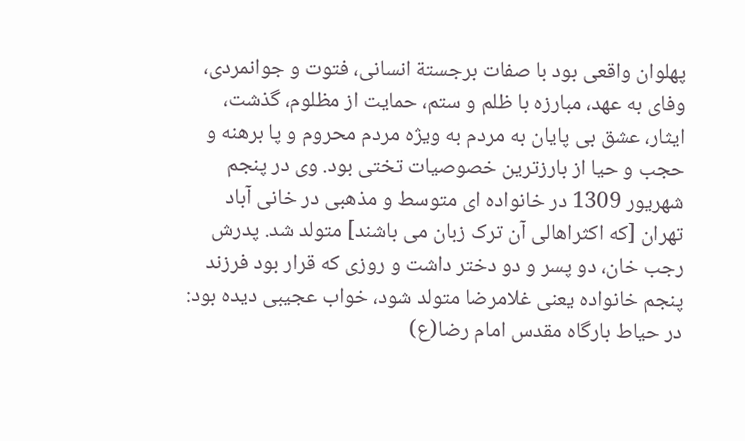پهلوان واقعی بود با صفات برجستة انسانی، فتوت و جوانمردی، وفای به عهد، مبارزه با ظلم و ستم، حمایت از مظلوم، گذشت، ایثار، عشق بی پایان به مردم به ویژه مردم محروم و پا برهنه و حجب و حیا از بارزترین خصوصیات تختی بود. وی در پنجم شهریور 1309 در خانواده ای متوسط و مذهبی در خانی آباد تهران [که اکثراهالی آن ترک زبان می باشند] متولد شد. پدرش رجب خان، دو پسر و دو دختر داشت و روزی که قرار بود فرزند پنجم خانواده یعنی غلامرضا متولد شود، خواب عجیبی دیده بود: در حیاط بارگاه مقدس امام رضا(ع)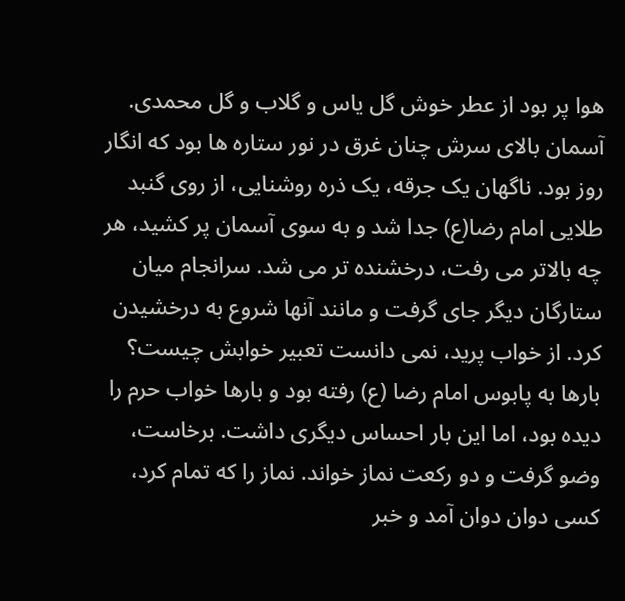هوا پر بود از عطر خوش گل یاس و گلاب و گل محمدی. آسمان بالای سرش چنان غرق در نور ستاره ها بود که انگار روز بود. ناگهان یک جرقه، یک ذره روشنایی، از روی گنبد طلایی امام رضا(ع) جدا شد و به سوی آسمان پر کشید، هر چه بالاتر می رفت، درخشنده تر می شد. سرانجام میان ستارگان دیگر جای گرفت و مانند آنها شروع به درخشیدن کرد. از خواب پرید، نمی دانست تعبیر خوابش چیست؟ بارها به پابوس امام رضا (ع) رفته بود و بارها خواب حرم را دیده بود، اما این بار احساس دیگری داشت. برخاست، وضو گرفت و دو رکعت نماز خواند. نماز را که تمام کرد، کسی دوان دوان آمد و خبر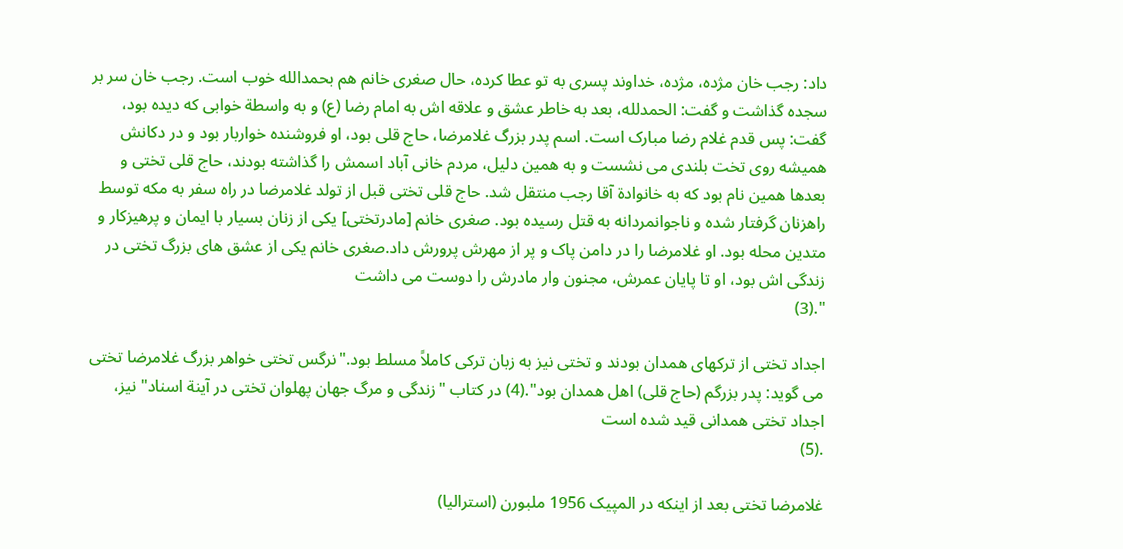داد: رجب خان مژده، مژده، خداوند پسری به تو عطا کرده، حال صغری خانم هم بحمدالله خوب است. رجب خان سر بر سجده گذاشت و گفت: الحمدلله، بعد به خاطر عشق و علاقه اش به امام رضا (ع) و به واسطة خوابی که دیده بود، گفت: پس قدم غلام رضا مبارک است. اسم پدر بزرگ غلامرضا، حاج قلی بود، او فروشنده خواربار بود و در دکانش همیشه روی تخت بلندی می نشست و به همین دلیل، مردم خانی آباد اسمش را گذاشته بودند، حاج قلی تختی و بعدها همین نام بود که به خانوادة آقا رجب منتقل شد. حاج قلی تختی قبل از تولد غلامرضا در راه سفر به مکه توسط راهزنان گرفتار شده و ناجوانمردانه به قتل رسیده بود. صغری خانم [مادرتختی] یکی از زنان بسیار با ایمان و پرهیزکار و متدین محله بود. او غلامرضا را در دامن پاک و پر از مهرش پرورش داد.صغری خانم یکی از عشق های بزرگ تختی در زندگی اش بود، او تا پایان عمرش، مجنون وار مادرش را دوست می داشت
".(3)

اجداد تختی از ترکهای همدان بودند و تختی نیز به زبان ترکی کاملاً مسلط بود."نرگس تختی خواهر بزرگ غلامرضا تختی می گوید: پدر بزرگم (حاج قلی) اهل همدان بود".(4) در کتاب "زندگی و مرگ جهان پهلوان تختی در آینة اسناد" نیز، اجداد تختی همدانی قید شده است
.(5)

غلامرضا تختی بعد از اینکه در المپیک 1956 ملبورن (استرالیا)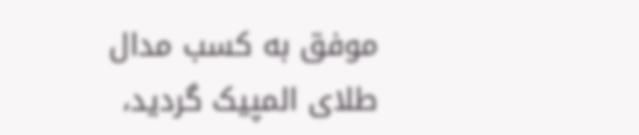موفق به کسب مدال طلای المپیک گردید،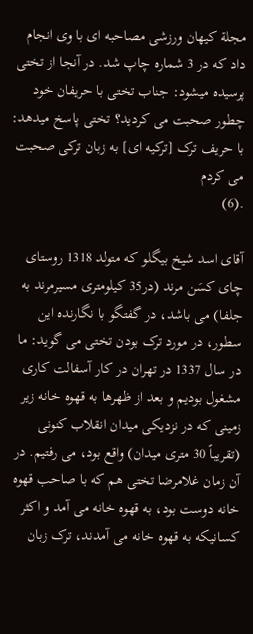مجلة کیهان ورزشی مصاحبه ای با وی انجام داد که در 3 شماره چاپ شد. در آنجا از تختی پرسیده میشود: جناب تختی با حریفان خود چطور صحبت می کردید؟ تختی پاسخ میدهد: با حریف ترک [ترکیه ای] به زبان ترکی صحبت می کردم
.(6)

آقای اسد شیخ بیگلو که متولد 1318 روستای چای کسَن مرند (در35 کیلومتری مسیرمرند به جلفا) می باشد، در گفتگو با نگارنده این سطور، در مورد ترک بودن تختی می گوید: ما در سال 1337 در تهران در کار آسفالت کاری مشغول بودیم و بعد از ظهرها به قهوه خانه زیر زمینی که در نزدیکی میدان انقلاب کنونی (تقریباً 30 متری میدان) واقع بود، می رفتیم. در آن زمان غلامرضا تختی هم که با صاحب قهوه خانه دوست بود، به قهوه خانه می آمد و اکثر کسانیکه به قهوه خانه می آمدند، ترک زبان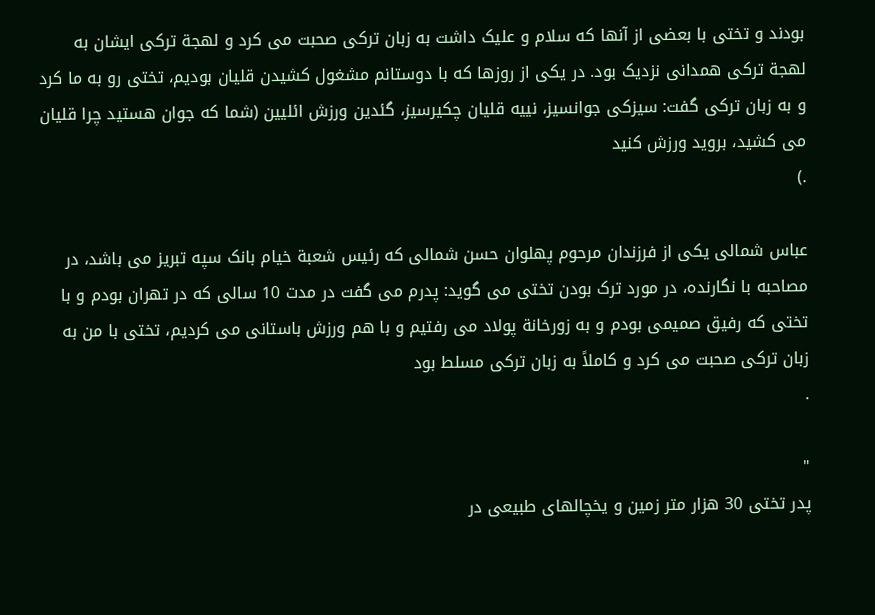بودند و تختی با بعضی از آنها که سلام و علیک داشت به زبان ترکی صحبت می کرد و لهجة ترکی ایشان به لهجة ترکی همدانی نزدیک بود. در یکی از روزها که با دوستانم مشغول کشیدن قلیان بودیم، تختی رو به ما کرد و به زبان ترکی گفت: سیزکی جوانسیز، نییه قلیان چکیرسیز، گئدین ورزش ائلیین (شما که جوان هستید چرا قلیان می کشید، بروید ورزش کنید
.)

عباس شمالی یکی از فرزندان مرحوم پهلوان حسن شمالی که رئیس شعبة خیام بانک سپه تبریز می باشد، در مصاحبه با نگارنده، در مورد ترک بودن تختی می گوید: پدرم می گفت در مدت 10 سالی که در تهران بودم و با تختی که رفیق صمیمی بودم و به زورخانة پولاد می رفتیم و با هم ورزش باستانی می کردیم، تختی با من به زبان ترکی صحبت می کرد و کاملاً به زبان ترکی مسلط بود
.

"
پدر تختی 30 هزار متر زمین و یخچالهای طبیعی در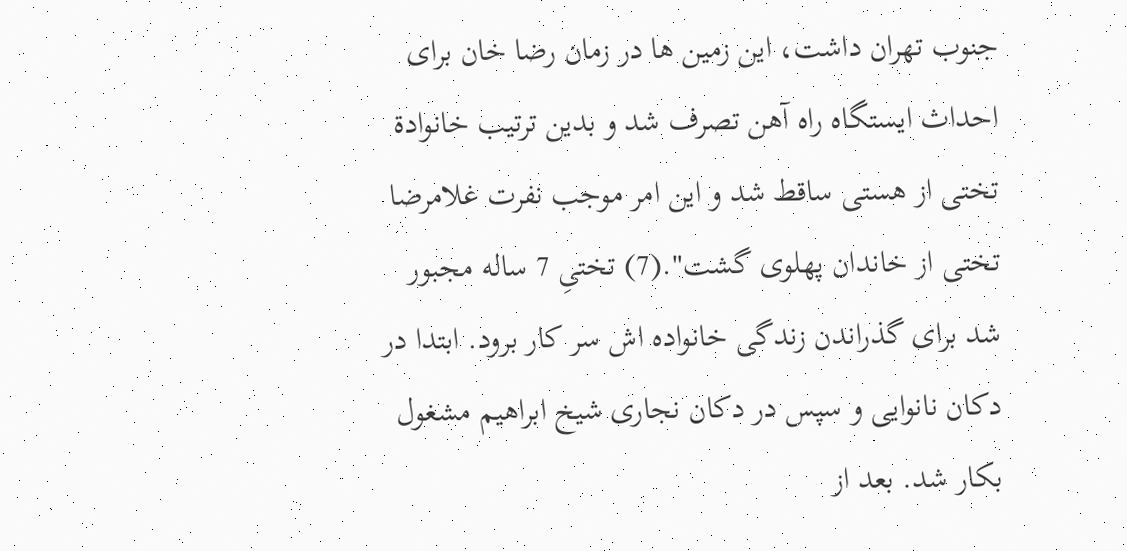جنوب تهران داشت، این زمین ها در زمان رضا خان برای احداث ایستگاه راه آهن تصرف شد و بدین ترتیب خانوادة تختی از هستی ساقط شد و این امر موجب نفرت غلامرضا تختی از خاندان پهلوی گشت".(7) تختیِ 7 ساله مجبور شد برای گذراندن زندگی خانواده اش سر کار برود. ابتدا در دکان نانوایی و سپس در دکان نجاری شیخ ابراهیم مشغول بکار شد. بعد از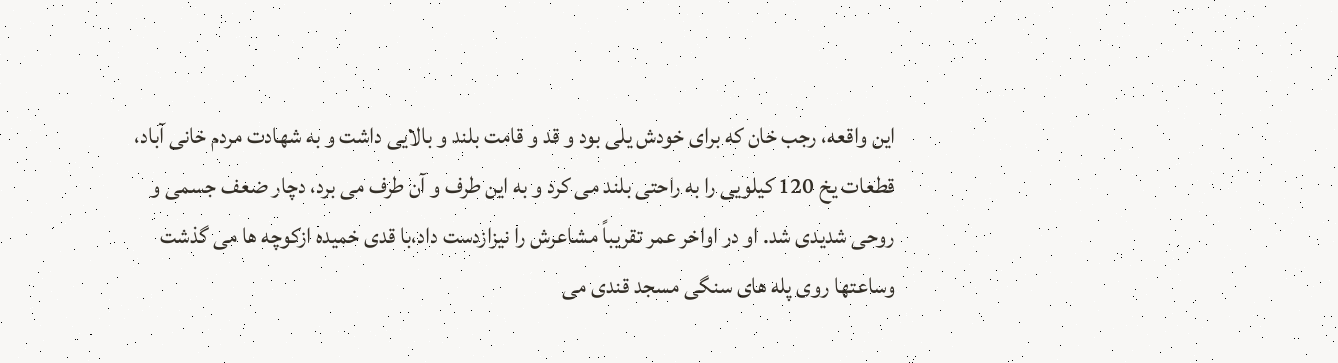این واقعه، رجب خان که برای خودش یلی بود و قد و قامت بلند و بالایی داشت و به شهادت مردم خانی آباد، قطعات یخ 120 کیلویی را به راحتی بلند می کرد و به این طرف و آن طرف می برد، دچار ضعف جسمی و روحی شدیدی شد. او در اواخر عمر تقریباً مشاعرش را نیزازدست داد،با قدی خمیده ازکوچه ها می گذشت وساعتها روی پله های سنگی مسجد قندی می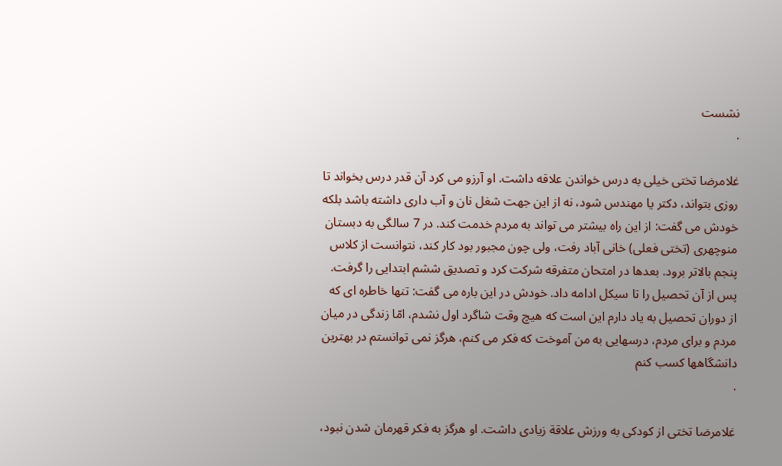نشست
.

غلامرضا تختی خیلی به درس خواندن علاقه داشت. او آرزو می کرد آن قدر درس بخواند تا روزی بتواند، دکتر یا مهندس شود، نه از این جهت شغل نان و آب داری داشته باشد بلکه خودش می گفت: از این راه بیشتر می تواند به مردم خدمت کند. در 7 سالگی به دبستان منوچهری (تختی فعلی) خانی آباد رفت، ولی چون مجبور بود کار کند، نتوانست از کلاس پنجم بالاتر برود. بعدها در امتحان متفرقه شرکت کرد و تصدیق ششم ابتدایی را گرفت. پس از آن تحصیل را تا سیکل ادامه داد. خودش در این باره می گفت: تنها خاطره ای که از دوران تحصیل به یاد دارم این است که هیچ وقت شاگرد اول نشدم، امّا زندگی در میان مردم و برای مردم، درسهایی به من آموخت که فکر می کنم، هرگز نمی توانستم در بهترین دانشگاهها کسب کنم
.

غلامرضا تختی از کودکی به ورزش علاقة زیادی داشت. او هرگز به فکر قهرمان شدن نبود،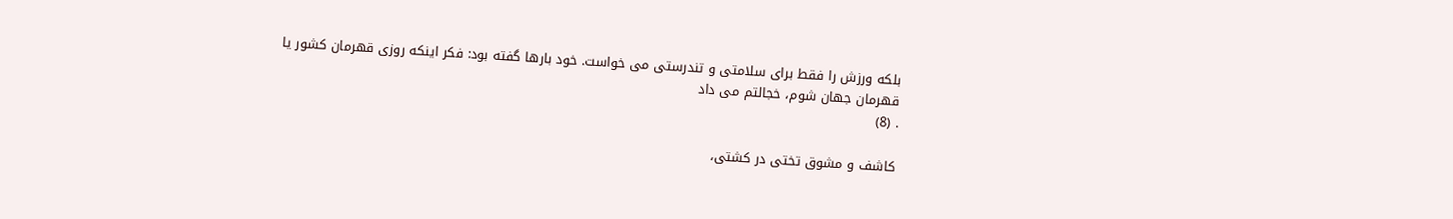بلکه ورزش را فقط برای سلامتی و تندرستی می خواست. خود بارها گفته بود: فکر اینکه روزی قهرمان کشور یا قهرمان جهان شوم، خجالتم می داد
. (8)

کاشف و مشوق تختی در کشتی،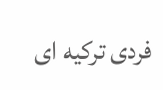فردی ترکیه ای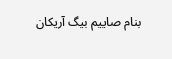بنام صاییم بیگ آریکان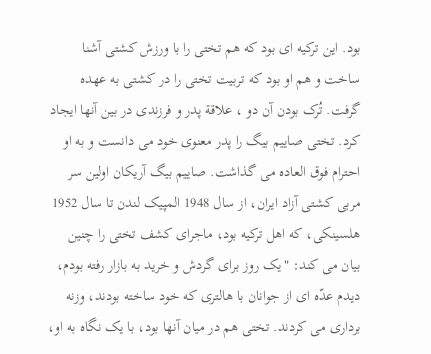بود. این ترکیه ای بود که هم تختی را با ورزش کشتی آشنا ساخت و هم او بود که تربیت تختی را در کشتی به عهده گرفت. تُرک بودن آن دو ، علاقة پدر و فرزندی در بین آنها ایجاد کرد. تختی صاییم بیگ را پدر معنوی خود می دانست و به او احترام فوق العاده می گذاشت. صاییم بیگ آریکان اولین سر مربی کشتی آزاد ایران، از سال 1948 المپیک لندن تا سال 1952 هلسینکی، که اهل ترکیه بود، ماجرای کشف تختی را چنین بیان می کند: "یک روز برای گردش و خرید به بازار رفته بودم، دیدم عدّه ای از جوانان با هالتری که خود ساخته بودند، وزنه برداری می کردند. تختی هم در میان آنها بود، با یک نگاه به او،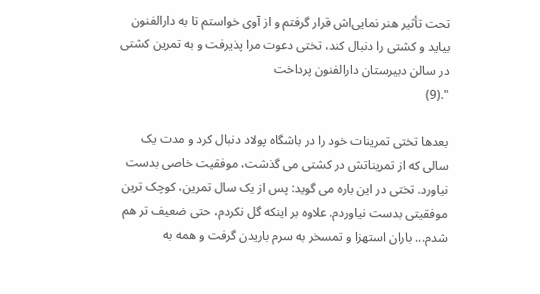تحت تأثیر هنر نمایی‌اش قرار گرفتم و از آوی خواستم تا به دارالفنون بیاید و کشتی را دنبال کند، تختی دعوت مرا پذیرفت و به تمرین کشتی در سالن دبیرستان دارالفنون پرداخت
".(9)

بعدها تختی تمرینات خود را در باشگاه پولاد دنبال کرد و مدت یک سالی که از تمریناتش در کشتی می گذشت، موفقیت خاصی بدست نیاورد. تختی در این باره می گوید: پس از یک سال تمرین، کوچک ترین موفقیتی بدست نیاوردم. علاوه بر اینکه گل نکردم، حتی ضعیف تر هم شدم... باران استهزا و تمسخر به سرم باریدن گرفت و همه به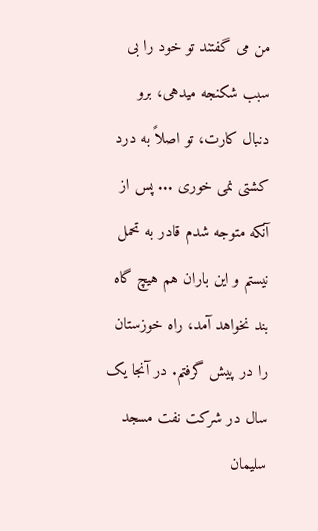من می گفتند تو خود را بی سبب شکنجه میدهی، برو دنبال کارت، تو اصلاً به درد کشتی نمی خوری ... پس از آنکه متوجه شدم قادر به تحمل نیستم و این باران هم هیچ گاه بند نخواهد آمد، راه خوزستان را در پیش گرفتم. در آنجا یک سال در شرکت نفت مسجد سلیمان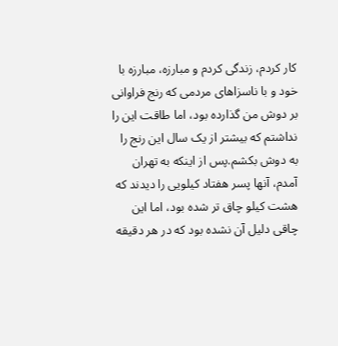کار کردم، زندگی کردم و مبارزه، مبارزه با خود و با ناسزاهای مردمی که رنج فراوانی بر دوش من گذارده بود، اما طاقت این را نداشتم که بیشتر از یک سال این رنج را به دوش بکشم.پس از اینکه به تهران آمدم، آنها پسر هفتاد کیلویی را دیدند که هشت کیلو چاق تر شده بود، اما این چاقی دلیل آن نشده بود که در هر دقیقه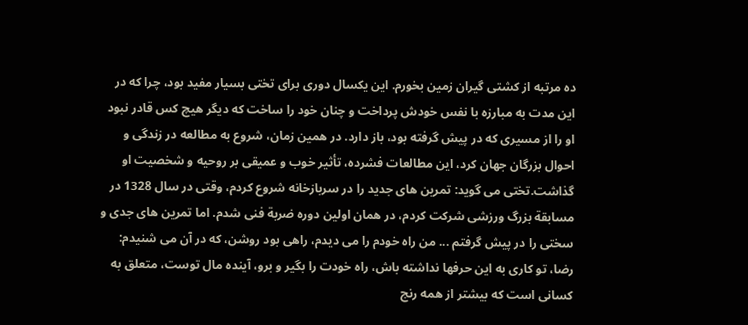ده مرتبه از کشتی گیران زمین بخورم. این یکسال دوری برای تختی بسیار مفید بود، چرا که در این مدت به مبارزه با نفس خودش پرداخت و چنان خود را ساخت که دیگر هیچ کس قادر نبود او را از مسیری که در پیش گرفته بود، باز دارد. در همین زمان، شروع به مطالعه در زندگی و احوال بزرگان جهان کرد، این مطالعات فشرده، تأثیر خوب و عمیقی بر روحیه و شخصیت او گذاشت.تختی می گوید: تمرین های جدید را در سربازخانه شروع کردم، وقتی در سال 1328 در مسابقة بزرگ ورزشی شرکت کردم، در همان اولین دوره ضربة فنی شدم. اما تمرین های جدی و سختی را در پیش گرفتم ... من راه خودم را می دیدم، راهی بود روشن، که در آن می شنیدم: رضا، تو کاری به این حرفها نداشته باش، راه خودت را بگیر و برو، آینده مال توست، متعلق به کسانی است که بیشتر از همه رنج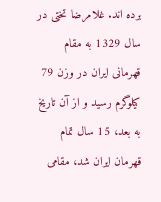برده اند. غلامرضا تختی در سال 1329 به مقام قهرمانی ایران در وزن 79 کیلوگرم رسید و از آن تاریخ به بعد، 15 سال تمام قهرمان ایران شد، مقامی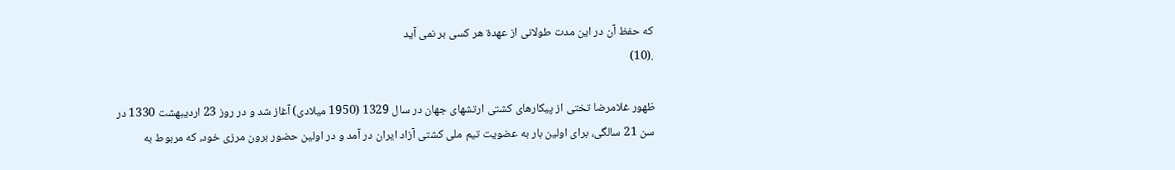که حفظ آن در این مدت طولانی از عهدة هر کسی بر نمی آید
.(10)

ظهور غلامرضا تختی از پیکارهای کشتی ارتشهای جهان در سال 1329 (1950 میلادی) آغاز شد و در روز 23 اردیبهشت 1330 در سن 21 سالگی، برای اولین بار به عضویت تیم ملی کشتی آزاد ایران در آمد و در اولین حضور برون مرزی خود، که مربوط به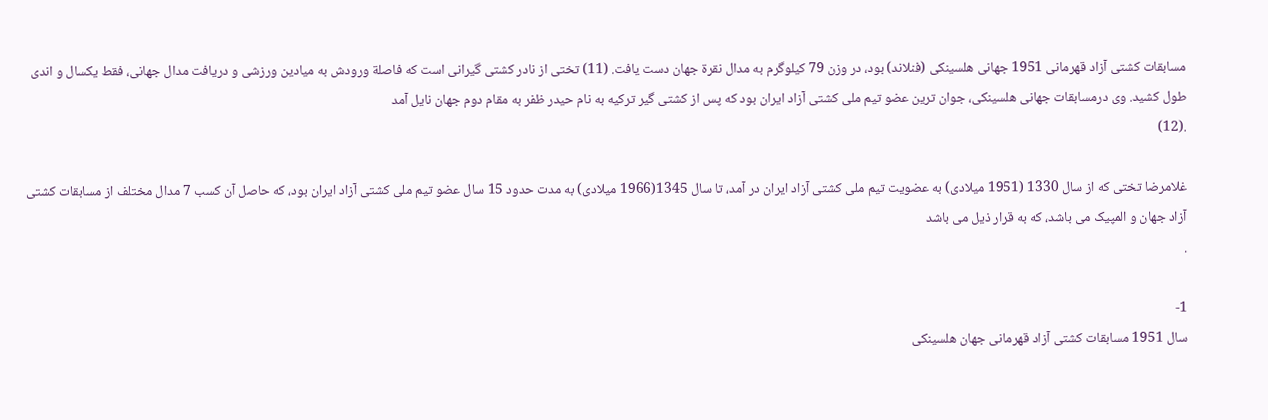مسابقات کشتی آزاد قهرمانی 1951 جهانی هلسینکی (فنلاند) بود، در وزن 79 کیلوگرم به مدال نقرة جهان دست یافت. (11) تختی از نادر کشتی گیرانی است که فاصلة ورودش به میادین ورزشی و دریافت مدال جهانی، فقط یکسال و اندی طول کشید. وی درمسابقات جهانی هلسینکی، جوان ترین عضو تیم ملی کشتی آزاد ایران بود که پس از کشتی گیر ترکیه به نام حیدر ظفر به مقام دوم جهان نایل آمد
.(12)

غلامرضا تختی که از سال 1330 (1951 میلادی) به عضویت تیم ملی کشتی آزاد ایران در آمد، تا سال 1345(1966 میلادی) به مدت حدود 15 سال عضو تیم ملی کشتی آزاد ایران بود، که حاصل آن کسب 7 مدال مختلف از مسابقات کشتی آزاد جهان و المپیک می باشد، که به قرار ذیل می باشد
.

1-
سال 1951 مسابقات کشتی آزاد قهرمانی جهان هلسینکی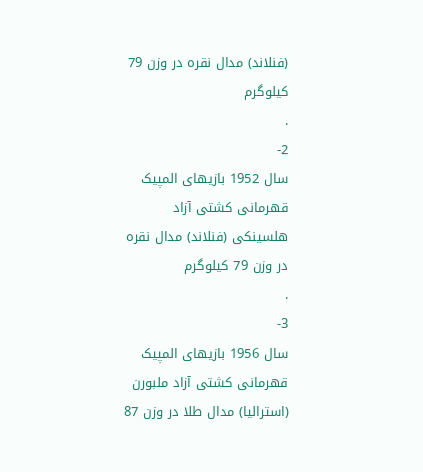(فنلاند) مدال نقره در وزن 79 کیلوگرم
.
2-
سال 1952 بازیهای المپیک قهرمانی کشتی آزاد هلسینکی (فنلاند) مدال نقره در وزن 79 کیلوگرم
.
3-
سال 1956 بازیهای المپیک قهرمانی کشتی آزاد ملبورن (استرالیا) مدال طلا در وزن 87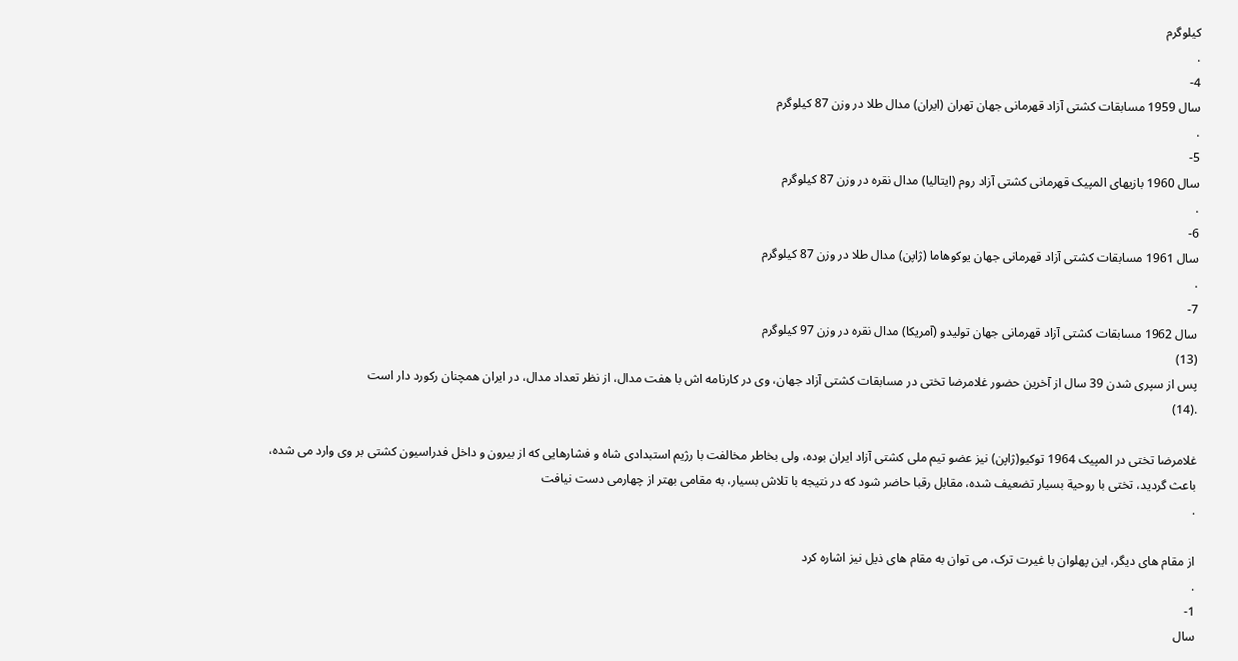کیلوگرم
.
4-
سال 1959 مسابقات کشتی آزاد قهرمانی جهان تهران (ایران) مدال طلا در وزن 87 کیلوگرم
.
5-
سال 1960 بازیهای المپیک قهرمانی کشتی آزاد روم (ایتالیا) مدال نقره در وزن 87 کیلوگرم
.
6-
سال 1961 مسابقات کشتی آزاد قهرمانی جهان یوکوهاما (ژاپن) مدال طلا در وزن 87 کیلوگرم
.
7-
سال 1962 مسابقات کشتی آزاد قهرمانی جهان تولیدو (آمریکا) مدال نقره در وزن 97 کیلوگرم
(13)
پس از سپری شدن 39 سال از آخرین حضور غلامرضا تختی در مسابقات کشتی آزاد جهان، وی در کارنامه اش با هفت مدال، از نظر تعداد مدال، در ایران همچنان رکورد دار است
.(14)

غلامرضا تختی در المپیک 1964 توکیو(ژاپن) نیز عضو تیم ملی کشتی آزاد ایران بوده، ولی بخاطر مخالفت با رژیم استبدادی شاه و فشارهایی که از بیرون و داخل فدراسیون کشتی بر وی وارد می شده، باعث گردید، تختی با روحیة بسیار تضعیف شده، مقابل رقبا حاضر شود که در نتیجه با تلاش بسیار، به مقامی بهتر از چهارمی دست نیافت
.

از مقام های دیگر، این پهلوان با غیرت ترک، می توان به مقام های ذیل نیز اشاره کرد
.
1-
سال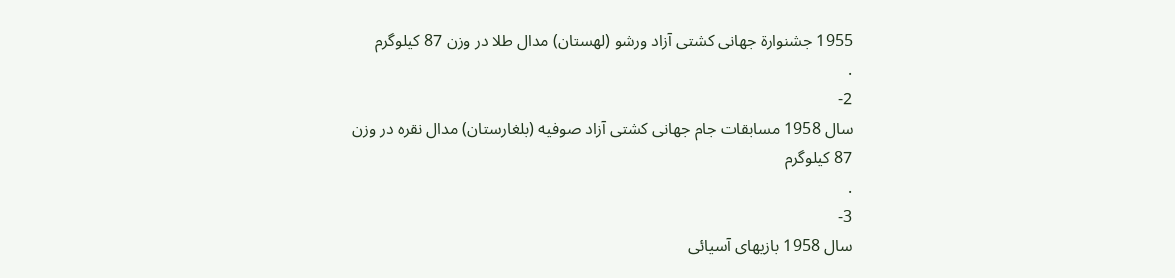1955 جشنوارة جهانی کشتی آزاد ورشو (لهستان) مدال طلا در وزن 87 کیلوگرم
.
2-
سال 1958 مسابقات جام جهانی کشتی آزاد صوفیه (بلغارستان) مدال نقره در وزن 87 کیلوگرم
.
3-
سال 1958 بازیهای آسیائی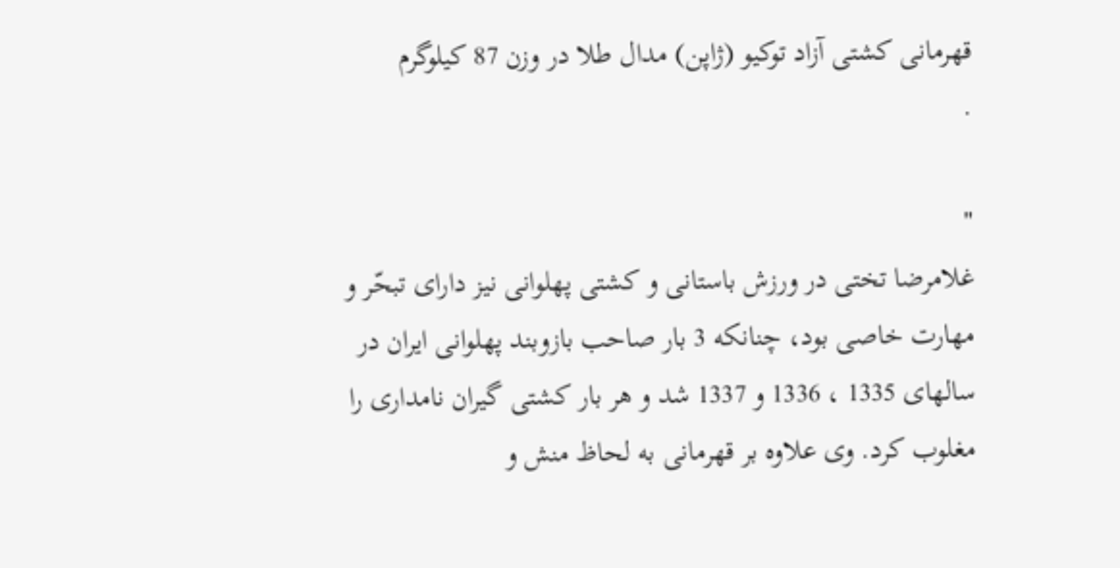قهرمانی کشتی آزاد توکیو (ژاپن) مدال طلا در وزن 87 کیلوگرم
.

"
غلامرضا تختی در ورزش باستانی و کشتی پهلوانی نیز دارای تبحّر و مهارت خاصی بود، چنانکه 3 بار صاحب بازوبند پهلوانی ایران در سالهای 1335 ، 1336 و 1337 شد و هر بار کشتی گیران نامداری را مغلوب کرد. وی علاوه بر قهرمانی به لحاظ منش و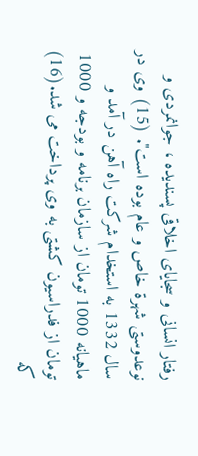رفتار انسانی و سجایای اخلاقی پسندیده ، جوانمردی و نوعدوستی شهرة خاص و عام بوده است". (15) وی در سال 1332 به استخدام شرکت راه آهن در آمد و ماهیانه 1000 تومان از سازمان برنامه و بودجه و 1000 تومان از فدراسیون کشتی به وی پرداخت می شد.(16) که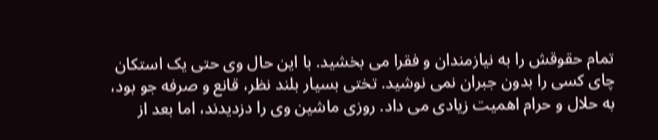تمام حقوقش را به نیازمندان و فقرا می بخشید. با این حال وی حتی یک استکان چای کسی را بدون جبران نمی نوشید. تختی بسیار بلند نظر، قانع و صرفه جو بود، به حلال و حرام اهمیت زیادی می داد. روزی ماشین وی را دزدیدند، اما بعد از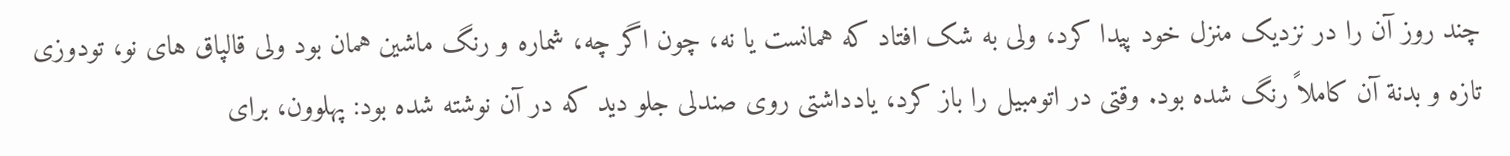چند روز آن را در نزدیک منزل خود پیدا کرد، ولی به شک افتاد که همانست یا نه، چون اگر چه، شماره و رنگ ماشین همان بود ولی قالپاق های نو، تودوزی تازه و بدنة آن کاملاً رنگ شده بود. وقتی در اتومبیل را باز کرد، یادداشتی روی صندلی جلو دید که در آن نوشته شده بود: پهلوون، برای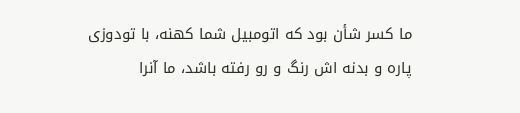ما کسر شأن بود که اتومبیل شما کهنه، با تودوزی پاره و بدنه اش رنگ و رو رفته باشد، ما آنرا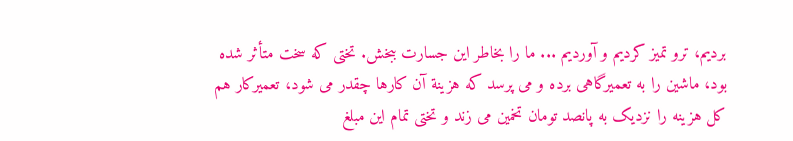بردیم، ترو تمیز کردیم و آوردیم ... ما را بخاطر این جسارت ببخش. تختی که سخت متأثر شده بود، ماشین را به تعمیرگاهی برده و می پرسد که هزینة آن کارها چقدر می شود، تعمیرکار هم کل هزینه را نزدیک به پانصد تومان تخمین می زند و تختی تمام این مبلغ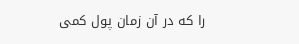را که در آن زمان پول کمی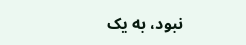نبود، به یک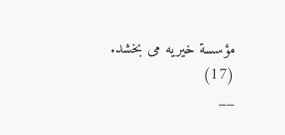مؤسسة خیریه می بخشد.
(17)
__